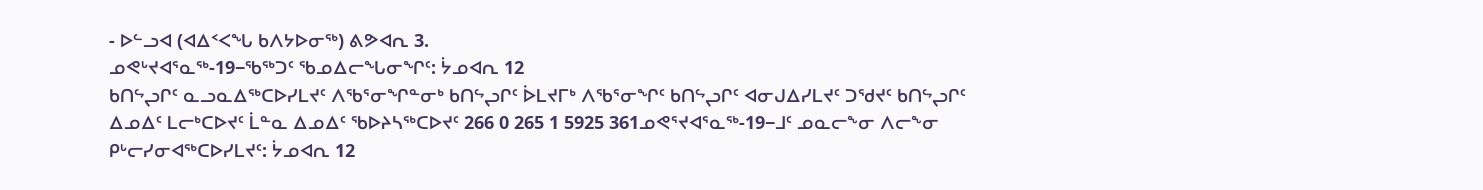- ᐅᓪᓗᐊ (ᐊᐃᑉᐸᖓ ᑲᐱᔭᐅᓂᖅ) ᕕᕗᐊᕆ 3.
ᓄᕙᒡᔪᐊᕐᓇᖅ-19−ᖃᖅᑐᑦ ᖃᓄᐃᓕᖓᓂᖏᑦ: ᔮᓄᐊᕆ 12
ᑲᑎᖦᖢᒋᑦ ᓇᓗᓇᐃᖅᑕᐅᓯᒪᔪᑦ ᐱᖃᕐᓂᖏᓐᓂᒃ ᑲᑎᖦᖢᒋᑦ ᐆᒪᔪᒥᒃ ᐱᖃᕐᓂᖏᑦ ᑲᑎᖦᖢᒋᑦ ᐊᓂᒍᐃᓯᒪᔪᑦ ᑐᖁᔪᑦ ᑲᑎᖦᖢᒋᑦ ᐃᓄᐃᑦ ᒪᓕᒃᑕᐅᔪᑦ ᒫᓐᓇ ᐃᓄᐃᑦ ᖃᐅᔨᓴᖅᑕᐅᔪᑦ 266 0 265 1 5925 361ᓄᕙᕐᔪᐊᕐᓇᖅ-19−ᒧᑦ ᓄᓇᓕᖕᓂ ᐱᓕᖕᓂ ᑭᒡᓕᓯᓂᐊᖅᑕᐅᓯᒪᔪᑦ: ᔮᓄᐊᕆ 12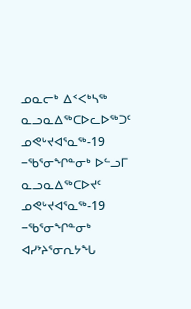ᓄᓇᓕᒃ ᐃᑉᐸᒃᓴᖅ ᓇᓗᓇᐃᖅᑕᐅᓚᐅᖅᑐᑦ ᓄᕙᒡᔪᐊᕐᓇᖅ-19 −ᖃᕐᓂᖏᓐᓂᒃ ᐅᓪᓗᒥ ᓇᓗᓇᐃᖅᑕᐅᔪᑦ ᓄᕙᒡᔪᐊᕐᓇᖅ-19 −ᖃᕐᓂᖏᓐᓂᒃ ᐊᓯᔾᔨᕐᓂᕆᔭᖓ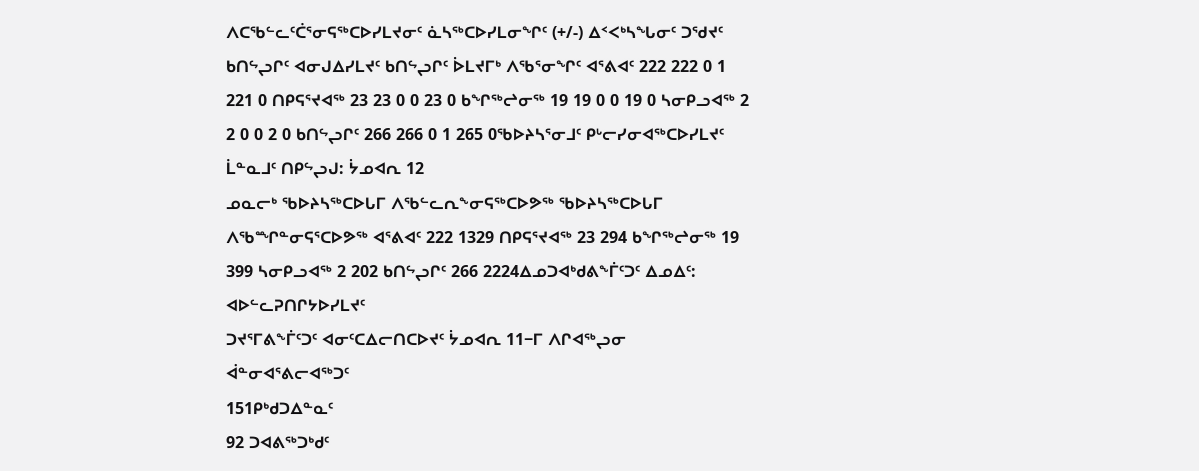ᐱᑕᖃᓪᓚᑦᑖᕐᓂᕋᖅᑕᐅᓯᒪᔪᓂᑦ ᓈᓴᖅᑕᐅᓯᒪᓂᖏᑦ (+/-) ᐃᑉᐸᒃᓴᖓᓂᑦ ᑐᖁᔪᑦ ᑲᑎᖦᖢᒋᑦ ᐊᓂᒍᐃᓯᒪᔪᑦ ᑲᑎᖦᖢᒋᑦ ᐆᒪᔪᒥᒃ ᐱᖃᕐᓂᖏᑦ ᐊᕐᕕᐊᑦ 222 222 0 1 221 0 ᑎᑭᕋᕐᔪᐊᖅ 23 23 0 0 23 0 ᑲᖏᖅᖠᓂᖅ 19 19 0 0 19 0 ᓴᓂᑭᓗᐊᖅ 2 2 0 0 2 0 ᑲᑎᖦᖢᒋᑦ 266 266 0 1 265 0ᖃᐅᔨᓴᕐᓂᒧᑦ ᑭᒡᓕᓯᓂᐊᖅᑕᐅᓯᒪᔪᑦ ᒫᓐᓇᒧᑦ ᑎᑭᖦᖢᒍ: ᔮᓄᐊᕆ 12
ᓄᓇᓕᒃ ᖃᐅᔨᓴᖅᑕᐅᒐᒥ ᐱᖃᓪᓚᕆᖕᓂᕋᖅᑕᐅᕗᖅ ᖃᐅᔨᓴᖅᑕᐅᒐᒥ ᐱᖃᙱᓐᓂᕋᕐᑕᐅᕗᖅ ᐊᕐᕕᐊᑦ 222 1329 ᑎᑭᕋᕐᔪᐊᖅ 23 294 ᑲᖏᖅᖠᓂᖅ 19 399 ᓴᓂᑭᓗᐊᖅ 2 202 ᑲᑎᖦᖢᒋᑦ 266 2224ᐃᓄᑐᐊᒃᑯᕕᖕᒦᑦᑐᑦ ᐃᓄᐃᑦ:
ᐊᐅᓪᓚᕈᑎᒋᔭᐅᓯᒪᔪᑦ
ᑐᔪᕐᒥᕕᖕᒦᑦᑐᑦ ᐊᓂᑦᑕᐃᓕᑎᑕᐅᔪᑦ ᔮᓄᐊᕆ 11−ᒥ ᐱᒋᐊᖅᖢᓂ
ᐋᓐᓂᐊᕐᕕᓕᐊᖅᑐᑦ
151ᑭᒃᑯᑐᐃᓐᓇᑦ
92 ᑐᐊᕕᖅᑐᒃᑯᑦ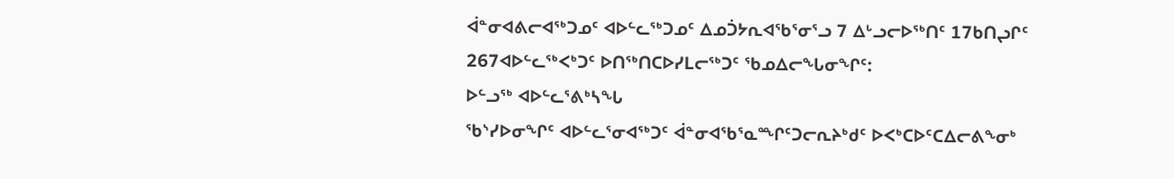ᐋᓐᓂᐊᕕᓕᐊᖅᑐᓄᑦ ᐊᐅᓪᓚᖅᑐᓄᑦ ᐃᓄᑑᔭᕆᐊᖃᕐᓂᕐᓗ 7 ᐃᒡᓗᓕᐅᖅᑎᑦ 17ᑲᑎᖢᒋᑦ
267ᐊᐅᓪᓚᖅᐸᒃᑐᑦ ᐅᑎᖅᑎᑕᐅᓯᒪᓕᖅᑐᑦ ᖃᓄᐃᓕᖓᓂᖏᑦ:
ᐅᓪᓗᖅ ᐊᐅᓪᓚᕐᕕᒃᓴᖓ
ᖃᔅᓯᐅᓂᖏᑦ ᐊᐅᓪᓚᕐᓂᐊᖅᑐᑦ ᐋᓐᓂᐊᖃᕐᓇᙱᑦᑐᓕᕆᔨᒃᑯᑦ ᐅᐸᒃᑕᐅᑦᑕᐃᓕᕕᖕᓂᒃ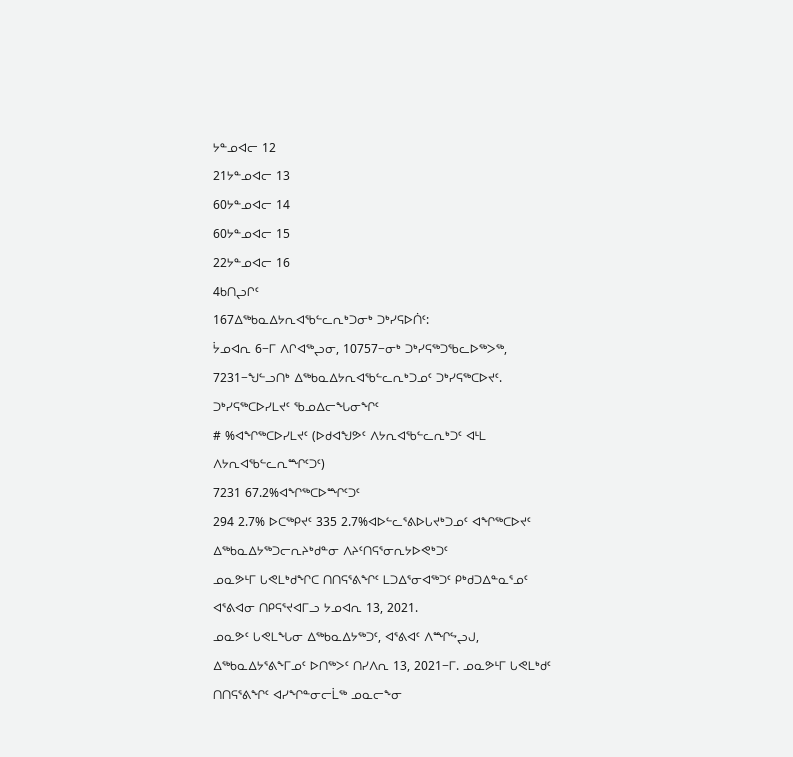ᔭᓐᓄᐊᓕ 12
21ᔭᓐᓄᐊᓕ 13
60ᔭᓐᓄᐊᓕ 14
60ᔭᓐᓄᐊᓕ 15
22ᔭᓐᓄᐊᓕ 16
4ᑲᑎᖢᒋᑦ
167ᐃᖅᑲᓇᐃᔭᕆᐊᖃᓪᓚᕆᒃᑐᓂᒃ ᑐᒃᓯᕋᐅᑏᑦ:
ᔮᓄᐊᕆ 6−ᒥ ᐱᒋᐊᖅᖢᓂ, 10757−ᓂᒃ ᑐᒃᓯᕋᖅᑐᖃᓚᐅᖅᐳᖅ, 7231−ᖑᓪᓗᑎᒃ ᐃᖅᑲᓇᐃᔭᕆᐊᖃᓪᓚᕆᒃᑐᓄᑦ ᑐᒃᓯᕋᖅᑕᐅᔪᑦ.
ᑐᒃᓯᕋᖅᑕᐅᓯᒪᔪᑦ ᖃᓄᐃᓕᖓᓂᖏᑦ
# %ᐊᖏᖅᑕᐅᓯᒪᔪᑦ (ᐅᑯᐊᖑᕗᑦ ᐱᔭᕆᐊᖃᓪᓚᕆᒃᑐᑦ ᐊᒻᒪ ᐱᔭᕆᐊᖃᓪᓚᕆᙱᑦᑐᑦ)
7231 67.2%ᐊᖏᖅᑕᐅᙱᑦᑐᑦ
294 2.7% ᐅᑕᖅᑭᔪᑦ 335 2.7%ᐊᐅᓪᓚᕐᕕᐅᒐᔪᒃᑐᓄᑦ ᐊᖏᖅᑕᐅᔪᑦ
ᐃᖅᑲᓇᐃᔭᖅᑐᓕᕆᔨᒃᑯᓐᓂ ᐱᔨᑦᑎᕋᕐᓂᕆᔭᐅᕙᒃᑐᑦ
ᓄᓇᕗᒻᒥ ᒐᕙᒪᒃᑯᖏᑕ ᑎᑎᕋᕐᕕᖏᑦ ᒪᑐᐃᕐᓂᐊᖅᑐᑦ ᑭᒃᑯᑐᐃᓐᓇᕐᓄᑦ ᐊᕐᕕᐊᓂ ᑎᑭᕋᕐᔪᐊᒥᓗ ᔭᓄᐊᕆ 13, 2021.
ᓄᓇᕗᑦ ᒐᕙᒪᖓᓂ ᐃᖅᑲᓇᐃᔭᖅᑐᑦ, ᐊᕐᕕᐊᑦ ᐱᙱᖦᖢᒍ, ᐃᖅᑲᓇᐃᔭᕐᕕᖕᒥᓄᑦ ᐅᑎᖅᐳᑦ ᑎᓯᐱᕆ 13, 2021−ᒥ. ᓄᓇᕗᒻᒥ ᒐᕙᒪᒃᑯᑦ ᑎᑎᕋᕐᕕᖏᑦ ᐊᓯᖏᓐᓂᓕᒫᖅ ᓄᓇᓕᖕᓂ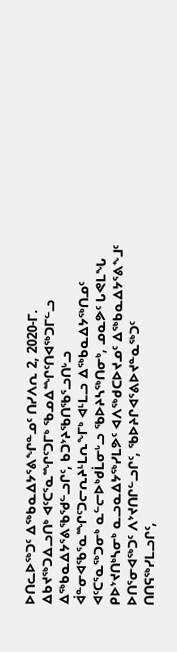ᐅᑎᓚᐅᖅᑐᑦ ᐃᖅᑲᓇᐃᔭᕐᕕᖏᓐᓄᑦ ᑎᓯᐱᕆ 2, 2020-ᒥ.
ᐃᑲᔪᖅᑐᐃᓗᑎᒃ ᐊᑦᑕᕐᓇᙱᑦᑐᒥᒃ ᖃᓄᐃᙱᑦᑎᐊᖅᑐᒥᓪᓗ ᐃᖅᑲᓇᐃᔭᕐᕕᖃᖁᓪᓗᒋᑦ, ᑲᑐᔾᔨᖃᑎᖃᕐᓗᑎᒡᓗ ᐋᓐᓂᐊᖃᕐᓇᙱᑦᑐᓕᕆᔨᒻᒪᕆᖕᒥᒃ ᐊᒻᒪᓗ ᐃᖅᑲᓇᐃᔭᖅᑎᓄᑦ ᐊᑦᑕᕐᓇᖅᑐᓂᒃ ᓇᓪᓕᐅᒃᑯᒫᓂᒡᓗ ᖃᐅᔨᓴᖅᑎᓂᒃ, ᓄᓇᕗᑦ ᒐᕙᒪᖓ ᑭᐅᔾᔪᑎᒃᓴᓂᒃ ᓇᓗᓇᐃᔭᖅᓯᒪᕗᑦ ᐊᐱᖅᑯᑕᐅᔪᓄᑦ ᐃᖅᑲᓇᐃᔭᕐᕕᖕᒧᑦ ᐅᑎᕐᓂᐊᖅᑐᑦ ᐱᔾᔪᑎᒋᓪᓗᒋᑦ, ᖃᐅᔨᒋᐊᕐᕕᐅᔪᓐᓇᖅᑐᑦ ᑎᑎᕋᖅᓯᒪᓗᒋᑦ,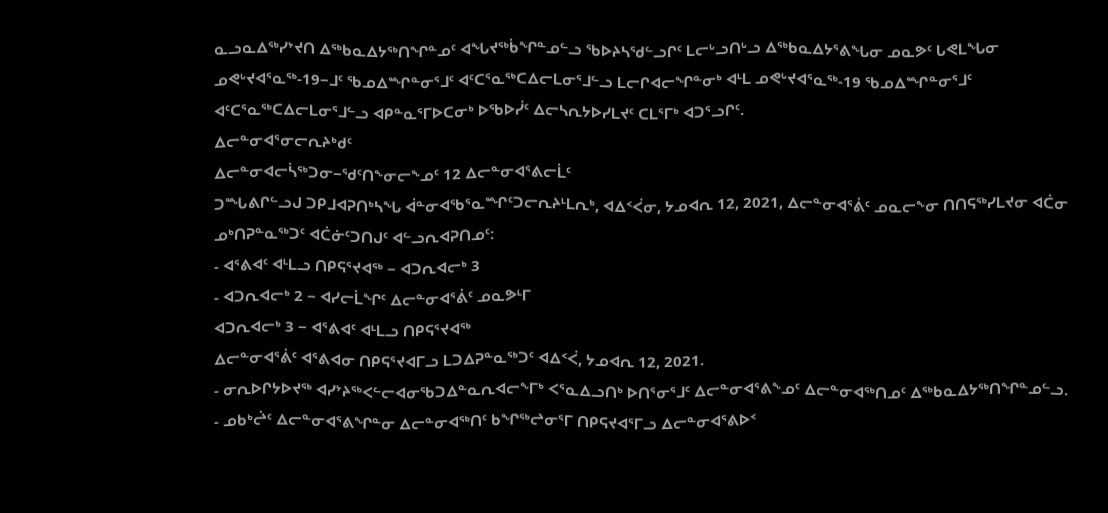ᓇᓗᓇᐃᖅᓯᔾᔪᑎ ᐃᖅᑲᓇᐃᔭᖅᑎᖏᓐᓄᑦ ᐊᖓᔪᖅᑳᖏᓐᓄᓪᓗ ᖃᐅᔨᓴᖁᓪᓗᒋᑦ ᒪᓕᒡᓗᑎᒡᓗ ᐃᖅᑲᓇᐃᔭᕐᕕᖓᓂ ᓄᓇᕗᑦ ᒐᕙᒪᖓᓂ ᓄᕙᒡᔪᐊᕐᓇᖅ-19−ᒧᑦ ᖃᓄᐃᙱᓐᓂᕐᒧᑦ ᐊᑦᑕᕐᓇᖅᑕᐃᓕᒪᓂᕐᒧᓪᓗ ᒪᓕᒋᐊᓕᖏᓐᓂᒃ ᐊᒻᒪ ᓄᕙᒡᔪᐊᕐᓇᖅ-19 ᖃᓄᐃᙱᓐᓂᕐᒧᑦ ᐊᑦᑕᕐᓇᖅᑕᐃᓕᒪᓂᕐᒧᓪᓗ ᐊᑭᓐᓇᕐᒥᐅᑕᓂᒃ ᐅᖃᐅᓰᑦ ᐃᓕᓴᕆᔭᐅᓯᒪᔪᑦ ᑕᒪᕐᒥᒃ ᐊᑐᕐᓗᒋᑦ.
ᐃᓕᓐᓂᐊᕐᓂᓕᕆᔨᒃᑯᑦ
ᐃᓕᓐᓂᐊᓕᓵᖅᑐᓂ−ᖁᑦᑎᖕᓂᓕᖕᓄᑦ 12 ᐃᓕᓐᓂᐊᕐᕕᓕᒫᑦ
ᑐᙵᕕᒋᓪᓗᒍ ᑐᑭᒧᐊᕈᑎᒃᓴᖓ ᐋᓐᓂᐊᖃᕐᓇᙱᑦᑐᓕᕆᔨᒻᒪᕆᒃ, ᐊᐃᑉᐹᓂ, ᔭᓄᐊᕆ 12, 2021, ᐃᓕᓐᓂᐊᕐᕖᑦ ᓄᓇᓕᖕᓂ ᑎᑎᕋᖅᓯᒪᔪᓂ ᐊᑖᓂ ᓄᒃᑎᕈᓐᓇᖅᑐᑦ ᐊᑖᓃᑦᑐᑎᒍᑦ ᐊᓪᓗᕆᐊᕈᑎᓄᑦ:
- ᐊᕐᕕᐊᑦ ᐊᒻᒪᓗ ᑎᑭᕋᕐᔪᐊᖅ − ᐊᑐᕆᐊᓕᒃ 3
- ᐊᑐᕆᐊᓕᒃ 2 − ᐊᓯᓕᒫᖏᑦ ᐃᓕᓐᓂᐊᕐᕖᑦ ᓄᓇᕗᒻᒥ
ᐊᑐᕆᐊᓕᒃ 3 − ᐊᕐᕕᐊᑦ ᐊᒻᒪᓗ ᑎᑭᕋᕐᔪᐊᖅ
ᐃᓕᓐᓂᐊᕐᕖᑦ ᐊᕐᕕᐊᓂ ᑎᑭᕋᕐᔪᐊᒥᓗ ᒪᑐᐃᕈᓐᓇᖅᑐᑦ ᐊᐃᑉᐹ, ᔭᓄᐊᕆ 12, 2021.
- ᓂᕆᐅᒋᔭᐅᔪᖅ ᐊᓯᔾᔨᖅᐸᓪᓕᐊᓂᖃᑐᐃᓐᓇᕆᐊᓕᖕᒥᒃ ᐸᕐᓇᐃᓗᑎᒃ ᐅᑎᕐᓂᕐᒧᑦ ᐃᓕᓐᓂᐊᕐᕕᖕᓄᑦ ᐃᓕᓐᓂᐊᖅᑎᓄᑦ ᐃᖅᑲᓇᐃᔭᖅᑎᖏᓐᓄᓪᓗ.
- ᓄᑲᒃᖡᑦ ᐃᓕᓐᓂᐊᕐᕕᖏᓐᓂ ᐃᓕᓐᓂᐊᖅᑎᑦ ᑲᖏᖅᖠᓂᕐᒥ ᑎᑭᕋᔪᐊᕐᒥᓗ ᐃᓕᓐᓂᐊᕐᕕᐅᑉ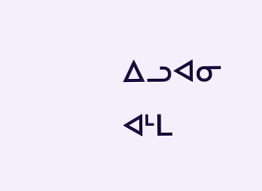ᐃᓗᐊᓂ ᐊᒻᒪ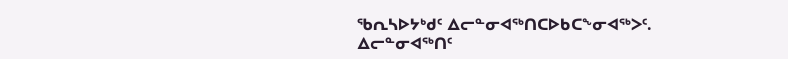ᖃᕆᓴᐅᔭᒃᑯᑦ ᐃᓕᓐᓂᐊᖅᑎᑕᐅᑲᑕᖕᓂᐊᖅᐳᑦ. ᐃᓕᓐᓂᐊᖅᑎᑦ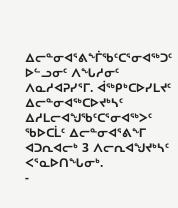ᐃᓕᓐᓂᐊᕐᕕᖕᒦᖃᑦᑕᕐᓂᐊᖅᑐᑦ ᐅᓪᓗᓂᑦ ᐱᖓᓱᓂᑦ ᐱᓇᓱᐊᕈᓯᕐᒥ. ᐋᖅᑭᒃᑕᐅᓯᒪᔪᑦ ᐃᓕᓐᓂᐊᖅᑕᐅᔪᒃᓴᑦ ᐃᓱᒪᓕᐊᖑᖃᑦᑕᕐᓂᐊᖅᐳᑦ ᖃᐅᑕᒫᑦ ᐃᓕᓐᓂᐊᕐᕕᖕᒥ ᐊᑐᕆᐊᓕᒃ 3 ᐱᓕᕆᐊᖑᔪᒃᓴᑦ ᐸᕐᓇᐅᑎᖓᓂᒃ.
-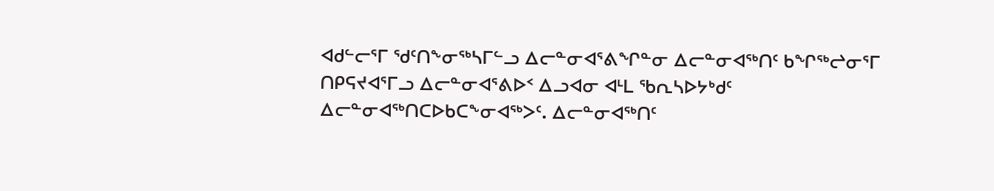ᐊᑯᓪᓕᕐᒥ ᖁᑦᑎᖕᓂᖅᓴᒥᓪᓗ ᐃᓕᓐᓂᐊᕐᕕᖏᓐᓂ ᐃᓕᓐᓂᐊᖅᑎᑦ ᑲᖏᖅᖠᓂᕐᒥ ᑎᑭᕋᔪᐊᕐᒥᓗ ᐃᓕᓐᓂᐊᕐᕕᐅᑉ ᐃᓗᐊᓂ ᐊᒻᒪ ᖃᕆᓴᐅᔭᒃᑯᑦ ᐃᓕᓐᓂᐊᖅᑎᑕᐅᑲᑕᖕᓂᐊᖅᐳᑦ. ᐃᓕᓐᓂᐊᖅᑎᑦ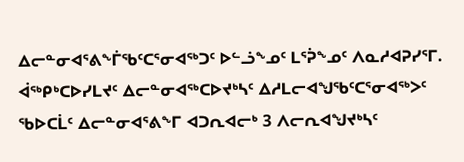ᐃᓕᓐᓂᐊᕐᕕᖕᒦᖃᑦᑕᕐᓂᐊᖅᑐᑦ ᐅᓪᓘᖕᓄᑦ ᒪᕐᕉᖕᓄᑦ ᐱᓇᓱᐊᕈᓯᕐᒥ. ᐋᖅᑭᒃᑕᐅᓯᒪᔪᑦ ᐃᓕᓐᓂᐊᖅᑕᐅᔪᒃᓴᑦ ᐃᓱᒪᓕᐊᖑᖃᑦᑕᕐᓂᐊᖅᐳᑦ ᖃᐅᑕᒫᑦ ᐃᓕᓐᓂᐊᕐᕕᖕᒥ ᐊᑐᕆᐊᓕᒃ 3 ᐱᓕᕆᐊᖑᔪᒃᓴᑦ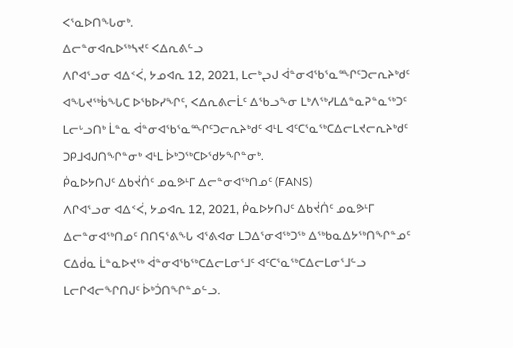ᐸᕐᓇᐅᑎᖓᓂᒃ.
ᐃᓕᓐᓂᐊᕆᐅᖅᓴᔪᑦ ᐸᐃᕆᕕᓪᓗ
ᐱᒋᐊᕐᓗᓂ ᐊᐃᑉᐹ, ᔭᓄᐊᕆ 12, 2021, ᒪᓕᒃᖢᒍ ᐋᓐᓂᐊᖃᕐᓇᙱᑦᑐᓕᕆᔨᒃᑯᑦ ᐊᖓᔪᖅᑳᖓᑕ ᐅᖃᐅᓯᖏᑦ, ᐸᐃᕆᕕᓕᒫᑦ ᐃᖃᓗᖕᓂ ᒪᒃᐱᖅᓯᒪᐃᓐᓇᕈᓐᓇᖅᑐᑦ ᒪᓕᒡᓗᑎᒃ ᒫᓐᓇ ᐋᓐᓂᐊᖃᕐᓇᙱᑦᑐᓕᕆᔨᒃᑯᑦ ᐊᒻᒪ ᐊᑦᑕᕐᓇᖅᑕᐃᓕᒪᔪᓕᕆᔨᒃᑯᑦ ᑐᑭᒧᐊᒍᑎᖏᓐᓂᒃ ᐊᒻᒪ ᐆᒃᑐᖅᑕᐅᖁᔭᖏᓐᓂᒃ.
ᑮᓇᐅᔭᑎᒍᑦ ᐃᑲᔫᑏᑦ ᓄᓇᕗᒻᒥ ᐃᓕᓐᓂᐊᖅᑎᓄᑦ (FANS)
ᐱᒋᐊᕐᓗᓂ ᐊᐃᑉᐹ, ᔭᓄᐊᕆ 12, 2021, ᑮᓇᐅᔭᑎᒍᑦ ᐃᑲᔫᑏᑦ ᓄᓇᕗᒻᒥ ᐃᓕᓐᓂᐊᖅᑎᓄᑦ ᑎᑎᕋᕐᕕᖓ ᐊᕐᕕᐊᓂ ᒪᑐᐃᕐᓂᐊᖅᑐᖅ ᐃᖅᑲᓇᐃᔭᖅᑎᖏᓐᓄᑦ ᑕᐃᑰᓇ ᒫᓐᓇᐅᔪᖅ ᐋᓐᓂᐊᖃᖅᑕᐃᓕᒪᓂᕐᒧᑦ ᐊᑦᑕᕐᓇᖅᑕᐃᓕᒪᓂᕐᒧᓪᓗ ᒪᓕᒋᐊᓕᖏᑎᒍᑦ ᐆᒃᑑᑎᖏᓐᓄᓪᓗ.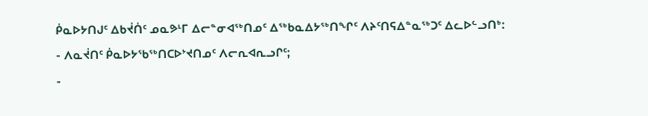ᑮᓇᐅᔭᑎᒍᑦ ᐃᑲᔫᑏᑦ ᓄᓇᕗᒻᒥ ᐃᓕᓐᓂᐊᖅᑎᓄᑦ ᐃᖅᑲᓇᐃᔭᖅᑎᖏᑦ ᐱᔨᑦᑎᕋᐃᓐᓇᖅᑐᑦ ᐃᓚᐅᓪᓗᑎᒃ:
- ᐱᓇᔫᑎᑦ ᑮᓇᐅᔭᖃᖅᑎᑕᐅᔾᔪᑎᓄᑦ ᐱᓕᕆᐊᕆᓗᒋᑦ;
-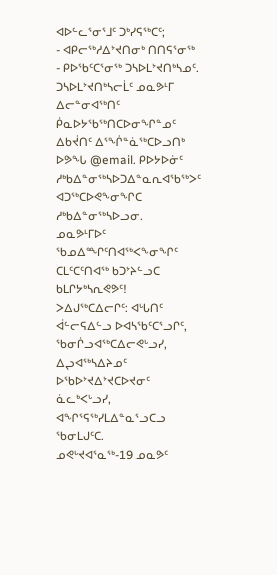ᐊᐅᓪᓚᕐᓂᕐᒧᑦ ᑐᒃᓯᕋᖅᑕᑦ;
- ᐊᑭᓕᖅᓱᐃᔾᔪᑎᓂᒃ ᑎᑎᕋᕐᓂᖅ
- ᑭᐅᖃᑦᑕᕐᓂᖅ ᑐᓴᐅᒪᔾᔪᑎᒃᓴᓄᑦ.
ᑐᓴᐅᒪᔾᔪᑎᒃᓴᓕᒫᑦ ᓄᓇᕗᒻᒥ ᐃᓕᓐᓂᐊᖅᑎᑦ ᑮᓇᐅᔭᖃᖅᑎᑕᐅᓂᖏᓐᓄᑦ ᐃᑲᔫᑎᑦ ᐃᕐᖐᓐᓈᖅᑕᐅᓗᑎᒃ ᐅᕗᖓ @email. ᑭᐅᔭᐅᓃᑦ ᓱᒃᑲᐃᓐᓂᖅᓴᐅᑐᐃᓐᓇᕆᐊᖃᖅᐳᑦ ᐊᑐᖅᑕᐅᕙᖕᓂᖏᑕ ᓱᒃᑲᐃᓐᓂᖅᓴᐅᓗᓂ.
ᓄᓇᕗᒻᒥᐅᑦ ᖃᓄᐃᙱᑦᑎᐊᖅᐸᖕᓂᖏᑦ ᑕᒪᑦᑕᑦᑎᐊᖅ ᑲᑐᔾᔨᓪᓗᑕ ᑲᒪᒋᔭᒃᓴᕆᕙᕗᑦ! ᐳᐃᒍᖅᑕᐃᓕᒋᑦ: ᐊᒡᒐᑎᑦ ᐋᓪᓕᕋᐃᓪᓗ ᐅᐊᓴᖃᑦᑕᕐᓗᒋᑦ, ᖃᓂᒌᓗᐊᖅᑕᐃᓕᕙᒡᓗᓯ, ᐃᖢᐊᖅᓴᐃᔨᓄᑦ ᐅᖃᐅᔾᔪᐃᔾᔪᑕᐅᔪᓂᑦ ᓈᓚᒃᐸᒡᓗᓯ, ᐊᖏᕐᕋᖅᓯᒪᐃᓐᓇᕐᓗᑕᓗ ᖃᓂᒪᒍᑦᑕ.
ᓄᕙᒡᔪᐊᕐᓇᖅ-19 ᓄᓇᕗᑦ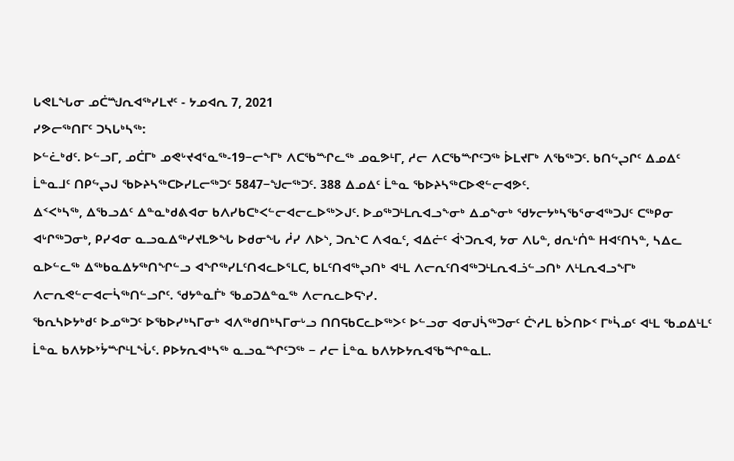ᒐᕙᒪᖓᓂ ᓄᑖᙳᕆᐊᖅᓯᒪᔪᑦ - ᔭᓄᐊᕆ 7, 2021
ᓯᕗᓕᖅᑎᒥᑦ ᑐᓴᒐᒃᓴᖅ:
ᐅᓪᓛᒃᑯᑦ. ᐅᓪᓗᒥ, ᓄᑖᒥᒃ ᓄᕙᒡᔪᐊᕐᓇᖅ-19−ᓕᖕᒥᒃ ᐱᑕᖃᙱᓚᖅ ᓄᓇᕗᒻᒥ, ᓱᓕ ᐱᑕᖃᙱᑦᑐᖅ ᐆᒪᔪᒥᒃ ᐱᖃᖅᑐᑦ. ᑲᑎᖦᖢᒋᑦ ᐃᓄᐃᑦ ᒫᓐᓇᒧᑦ ᑎᑭᖦᖢᒍ ᖃᐅᔨᓴᖅᑕᐅᓯᒪᓕᖅᑐᑦ 5847−ᖑᓕᖅᑐᑦ. 388 ᐃᓄᐃᑦ ᒫᓐᓇ ᖃᐅᔨᓴᖅᑕᐅᕙᓪᓕᐊᕗᑦ.
ᐃᑉᐸᒃᓴᖅ, ᐃᖃᓗᐃᑦ ᐃᓐᓇᒃᑯᕕᐊᓂ ᑲᐱᓯᑲᑕᒃᐸᓪᓕᐊᓕᓚᐅᖅᐳᒍᑦ. ᐅᓄᖅᑐᒻᒪᕆᐊᓗᖕᓂᒃ ᐃᓄᖕᓂᒃ ᖁᔭᓕᔭᒃᓴᖃᕐᓂᐊᖅᑐᒍᑦ ᑕᖅᑭᓂ ᐊᒡᒋᖅᑐᓂᒃ, ᑭᓯᐊᓂ ᓇᓗᓇᐃᖅᓯᔪᒪᕗᖓ ᐅᑯᓂᖓ ᓲᓯ ᐱᐅᔅ, ᑐᕆᔅᑕ ᐱᐊᓇᑦ, ᐊᐃᓖᑦ ᐋᔅᑐᕆᐊ, ᔭᓂ ᐱᒐᓐ, ᑯᕆᒡᑏᓐ ᕼᐊᑦᑎᓴᓐ, ᓴᐃᓚ ᓇᐅᓪᓚᖅ ᐃᖅᑲᓇᐃᔭᖅᑎᖏᓪᓗ ᐊᖏᖅᓯᒪᑦᑎᐊᓚᐅᕐᒪᑕ, ᑲᒪᑦᑎᐊᖅᖢᑎᒃ ᐊᒻᒪ ᐱᓕᕆᑦᑎᐊᖅᑐᒻᒪᕆᐊᓘᓪᓗᑎᒃ ᐱᒻᒪᕆᐊᓗᖕᒥᒃ ᐱᓕᕆᕙᓪᓕᐊᓕᓵᖅᑎᓪᓗᒋᑦ. ᖁᔭᓐᓇᒦᒃ ᖃᓄᑐᐃᓐᓇᖅ ᐱᓕᕆᓚᐅᕋᔅᓯ.
ᖃᕆᓴᐅᔭᒃᑯᑦ ᐅᓄᖅᑐᑦ ᐅᖃᐅᓯᒃᓴᒥᓂᒃ ᐊᐱᖅᑯᑎᒃᓴᒥᓂᒡᓗ ᑎᑎᕋᑲᑕᓚᐅᖅᐳᑦ ᐅᓪᓗᓂ ᐊᓂᒍᓵᖅᑐᓂᑦ ᑖᔅᓱᒪ ᑲᐴᑎᐅᑉ ᒥᒃᓵᓄᑦ ᐊᒻᒪ ᖃᓄᐃᒻᒪᑦ ᒫᓐᓇ ᑲᐱᔭᐅᔾᔮᙱᒻᒪᖔᑦ. ᑭᐅᔭᕆᐊᒃᓴᖅ ᓇᓗᓇᙱᑦᑐᖅ − ᓱᓕ ᒫᓐᓇ ᑲᐱᔭᐅᔭᕆᐊᖃᙱᓐᓇᒪ.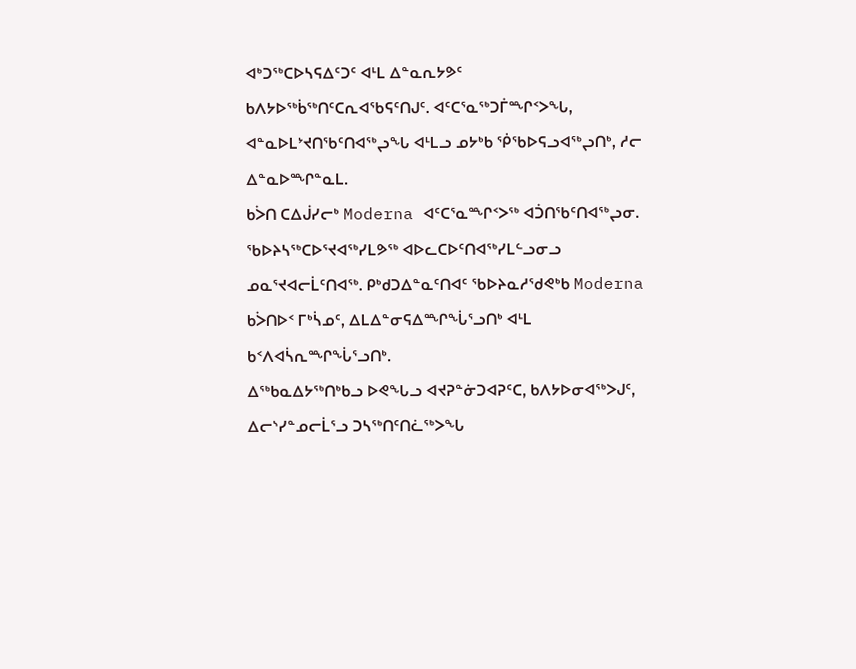ᐊᒃᑐᖅᑕᐅᓴᕋᐃᑦᑐᑦ ᐊᒻᒪ ᐃᓐᓇᕆᔭᕗᑦ ᑲᐱᔭᐅᖅᑳᖅᑎᑦᑕᕆᐊᖃᕋᑦᑎᒍᑦ. ᐊᑦᑕᕐᓇᖅᑐᒦᙱᑉᐳᖓ, ᐊᓐᓇᐅᒪᔾᔪᑎᖃᑦᑎᐊᖅᖢᖓ ᐊᒻᒪᓗ ᓄᔭᒃᑲ ᖀᖃᐅᕋᓗᐊᖅᖢᑎᒃ, ᓱᓕ ᐃᓐᓇᐅᙱᓐᓇᒪ.
ᑲᐴᑎ ᑕᐃᒎᓯᓕᒃ Moderna ᐊᑦᑕᕐᓇᙱᑉᐳᖅ ᐊᑑᑎᖃᑦᑎᐊᖅᖢᓂ. ᖃᐅᔨᓴᖅᑕᐅᕐᔪᐊᖅᓯᒪᕗᖅ ᐊᐅᓚᑕᐅᑦᑎᐊᖅᓯᒪᓪᓗᓂᓗ ᓄᓇᕐᔪᐊᓕᒫᑦᑎᐊᖅ. ᑭᒃᑯᑐᐃᓐᓇᑦᑎᐊᑦ ᖃᐅᔨᓇᓱᖁᕙᒃᑲ Moderna ᑲᐴᑎᐅᑉ ᒥᒃᓵᓄᑦ, ᐃᒪᐃᓐᓂᕋᐃᙱᖔᕐᓗᑎᒃ ᐊᒻᒪ ᑲᑉᐱᐊᓵᕆᙱᖔᕐᓗᑎᒃ.
ᐃᖅᑲᓇᐃᔭᖅᑎᒃᑲᓗ ᐅᕙᖓᓗ ᐊᔪᕈᓐᓃᑐᐊᕈᑦᑕ, ᑲᐱᔭᐅᓂᐊᖅᐳᒍᑦ, ᐃᓕᔅᓯᓐᓄᓕᒫᕐᓗ ᑐᓴᖅᑎᑦᑎᓛᖅᐳᖓ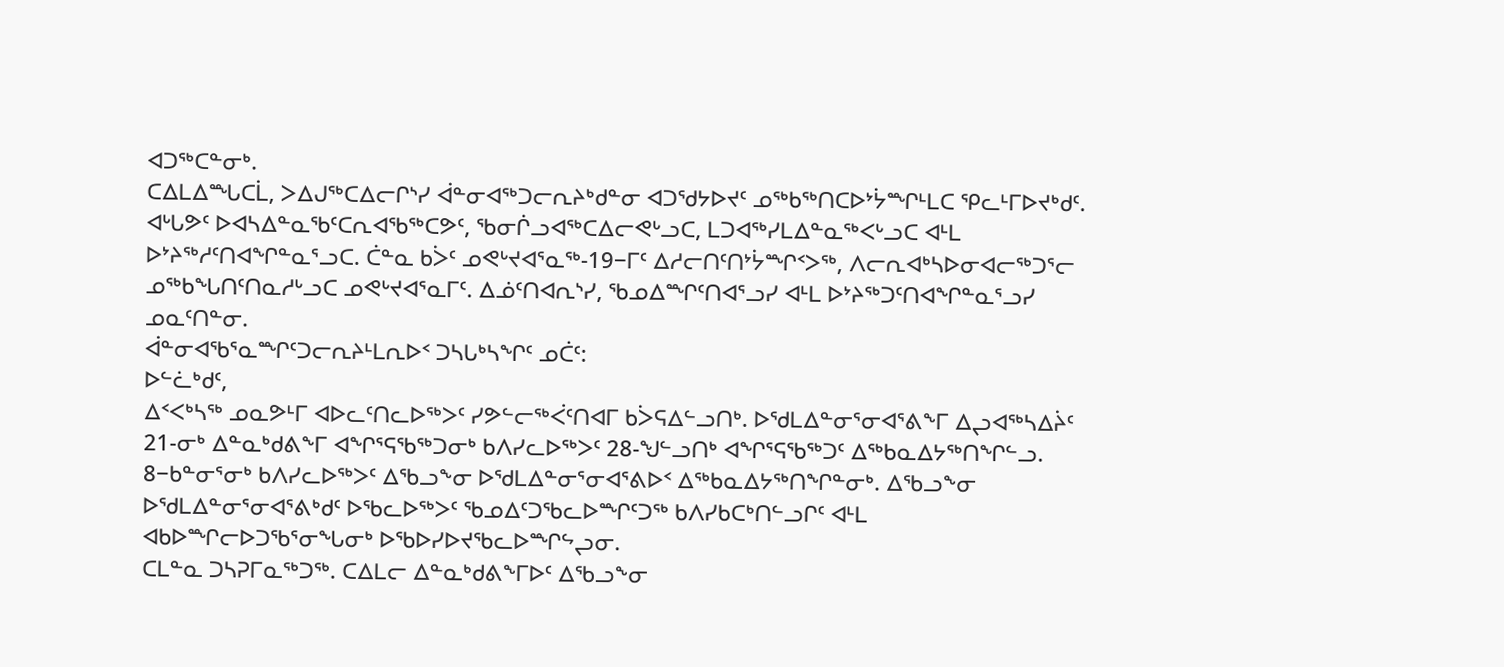ᐊᑐᖅᑕᓐᓂᒃ.
ᑕᐃᒪᐃᙵᑕᒫ, ᐳᐃᒍᖅᑕᐃᓕᒋᔅᓯ ᐋᓐᓂᐊᖅᑐᓕᕆᔨᒃᑯᓐᓂ ᐊᑐᖁᔭᐅᔪᑦ ᓄᖅᑲᖅᑎᑕᐅᔾᔮᙱᒻᒪᑕ ᕿᓚᒻᒥᐅᔪᒃᑯᑦ. ᐊᒡᒐᕗᑦ ᐅᐊᓴᐃᓐᓇᖃᑦᑕᕆᐊᖃᖅᑕᕗᑦ, ᖃᓂᒌᓗᐊᖅᑕᐃᓕᕙᒡᓗᑕ, ᒪᑐᐊᖅᓯᒪᐃᓐᓇᖅᐸᒡᓗᑕ ᐊᒻᒪ ᐅᔾᔨᖅᓱᑦᑎᐊᖏᓐᓇᕐᓗᑕ. ᑖᓐᓇ ᑲᐴᑦ ᓄᕙᒡᔪᐊᕐᓇᖅ-19−ᒥᑦ ᐃᓱᓕᑎᑦᑎᔾᔮᙱᑉᐳᖅ, ᐱᓕᕆᐊᒃᓴᐅᓂᐊᓕᖅᑐᕐᓕ ᓄᖅᑲᖓᑎᑦᑎᓇᓱᒡᓗᑕ ᓄᕙᒡᔪᐊᕐᓇᒥᑦ. ᐃᓅᑦᑎᐊᕆᔅᓯ, ᖃᓄᐃᙱᑦᑎᐊᕐᓗᓯ ᐊᒻᒪ ᐅᔾᔨᖅᑐᑦᑎᐊᖏᓐᓇᕐᓗᓯ ᓄᓇᑦᑎᓐᓂ.
ᐋᓐᓂᐊᖃᕐᓇᙱᑦᑐᓕᕆᔨᒻᒪᕆᐅᑉ ᑐᓴᒐᒃᓴᖏᑦ ᓄᑖᑦ:
ᐅᓪᓛᒃᑯᑦ,
ᐃᑉᐸᒃᓴᖅ ᓄᓇᕗᒻᒥ ᐊᐅᓚᑦᑎᓚᐅᖅᐳᑦ ᓯᕗᓪᓕᖅᐹᑦᑎᐊᒥ ᑲᐴᕋᐃᓪᓗᑎᒃ. ᐅᖁᒪᐃᓐᓂᕐᓂᐊᕐᕕᖕᒥ ᐃᖢᐊᖅᓴᐃᔩᑦ 21-ᓂᒃ ᐃᓐᓇᒃᑯᕕᖕᒥ ᐊᖏᕐᕋᖃᖅᑐᓂᒃ ᑲᐱᓯᓚᐅᖅᐳᑦ 28-ᖑᓪᓗᑎᒃ ᐊᖏᕐᕋᖃᖅᑐᑦ ᐃᖅᑲᓇᐃᔭᖅᑎᖏᓪᓗ. 8−ᑲᓐᓂᕐᓂᒃ ᑲᐱᓯᓚᐅᖅᐳᑦ ᐃᖃᓗᖕᓂ ᐅᖁᒪᐃᓐᓂᕐᓂᐊᕐᕕᐅᑉ ᐃᖅᑲᓇᐃᔭᖅᑎᖏᓐᓂᒃ. ᐃᖃᓗᖕᓂ ᐅᖁᒪᐃᓐᓂᕐᓂᐊᕐᕕᒃᑯᑦ ᐅᖃᓚᐅᖅᐳᑦ ᖃᓄᐃᑦᑐᖃᓚᐅᙱᑦᑐᖅ ᑲᐱᓯᑲᑕᒃᑎᓪᓗᒋᑦ ᐊᒻᒪ ᐊᑲᐅᙱᓕᐅᑐᖃᕐᓂᖓᓂᒃ ᐅᖃᐅᓯᐅᔪᖃᓚᐅᙱᖦᖢᓂ.
ᑕᒪᓐᓇ ᑐᓴᕈᒥᓇᖅᑐᖅ. ᑕᐃᒪᓕ ᐃᓐᓇᒃᑯᕕᖕᒥᐅᑦ ᐃᖃᓗᖕᓂ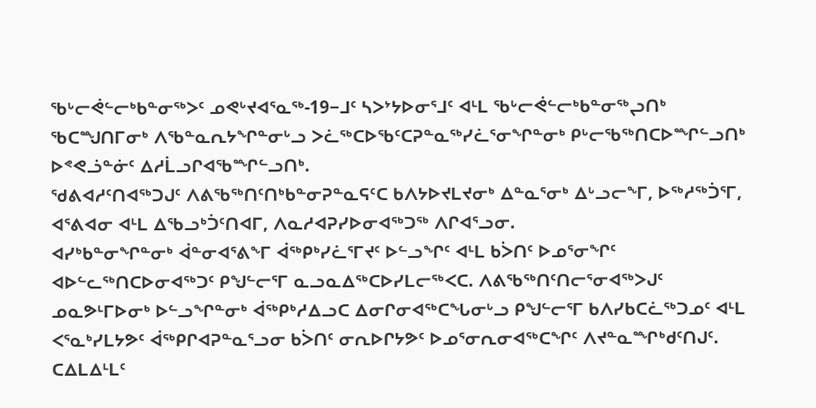ᖃᒡᓕᕚᓪᓕᒃᑲᓐᓂᖅᐳᑦ ᓄᕙᒡᔪᐊᕐᓇᖅ-19−ᒧᑦ ᓴᐳᔾᔭᐅᓂᕐᒧᑦ ᐊᒻᒪ ᖃᒡᓕᕚᓪᓕᒃᑲᓐᓂᖅᖢᑎᒃ ᖃᑕᙳᑎᒥᓂᒃ ᐱᖃᓐᓇᕆᔭᖏᓐᓂᒡᓗ ᐳᓛᖅᑕᐅᖃᑦᑕᕈᓐᓇᖅᓯᓛᕐᓂᖏᓐᓂᒃ ᑭᒡᓕᖃᖅᑎᑕᐅᙱᓪᓗᑎᒃ ᐅᕝᕙᓘᓐᓃᑦ ᐃᓱᒫᓗᒋᐊᖃᙱᓪᓗᑎᒃ.
ᖁᕕᐊᓱᑦᑎᐊᖅᑐᒍᑦ ᐱᕕᖃᖅᑎᑦᑎᒃᑲᓐᓂᕈᓐᓇᕋᑦᑕ ᑲᐱᔭᐅᔪᒪᔪᓂᒃ ᐃᓐᓇᕐᓂᒃ ᐃᒡᓗᓕᖕᒥ, ᐅᖅᓱᖅᑑᕐᒥ, ᐊᕐᕕᐊᓂ ᐊᒻᒪ ᐃᖃᓗᒃᑑᑦᑎᐊᒥ, ᐱᓇᓱᐊᕈᓯᐅᓂᐊᖅᑐᖅ ᐱᒋᐊᕐᓗᓂ.
ᐊᓯᒃᑲᓐᓂᖏᓐᓂᒃ ᐋᓐᓂᐊᕐᕕᖕᒥ ᐋᖅᑭᒃᓯᓛᕐᒥᔪᑦ ᐅᓪᓗᖏᑦ ᐊᒻᒪ ᑲᐴᑎᑦ ᐅᓄᕐᓂᖏᑦ ᐊᐅᓪᓚᖅᑎᑕᐅᓂᐊᖅᑐᑦ ᑭᖑᓪᓕᕐᒥ ᓇᓗᓇᐃᖅᑕᐅᓯᒪᓕᖅᐸᑕ. ᐱᕕᖃᖅᑎᑦᑎᓕᕐᓂᐊᖅᐳᒍᑦ ᓄᓇᕗᒻᒥᐅᓂᒃ ᐅᓪᓗᖏᓐᓂᒃ ᐋᖅᑭᒃᓱᐃᓗᑕ ᐃᓂᒋᓂᐊᖅᑕᖓᓂᒡᓗ ᑭᖑᓪᓕᕐᒥ ᑲᐱᓯᑲᑕᓛᖅᑐᓄᑦ ᐊᒻᒪ ᐸᕐᓇᒃᓯᒪᔭᕗᑦ ᐋᖅᑭᒋᐊᕈᓐᓇᕐᓗᓂ ᑲᐴᑎᑦ ᓂᕆᐅᒋᔭᕗᑦ ᐅᓄᕐᓂᕆᓂᐊᖅᑕᖏᑦ ᐱᔪᓐᓇᙱᒃᑯᑦᑎᒍᑦ.
ᑕᐃᒪᐃᒻᒪᑦ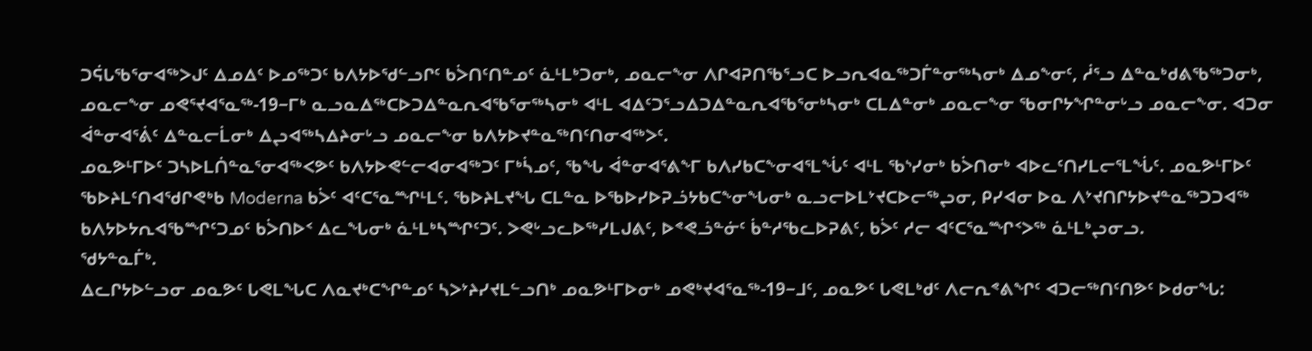ᑐᕌᒐᖃᕐᓂᐊᖅᐳᒍᑦ ᐃᓄᐃᑦ ᐅᓄᖅᑐᑦ ᑲᐱᔭᐅᖁᓪᓗᒋᑦ ᑲᐴᑎᑦᑎᓐᓄᑦ ᓈᒻᒪᒃᑐᓂᒃ, ᓄᓇᓕᖕᓂ ᐱᒋᐊᕈᑎᖃᕐᓗᑕ ᐅᓗᕆᐊᓇᖅᑐᒦᓐᓂᖅᓴᓂᒃ ᐃᓄᖕᓂᑦ, ᓲᕐᓗ ᐃᓐᓇᒃᑯᕕᖃᖅᑐᓂᒃ, ᓄᓇᓕᖕᓂ ᓄᕙᕐᔪᐊᕐᓇᖅ-19−ᒥᒃ ᓇᓗᓇᐃᖅᑕᐅᑐᐃᓐᓇᕆᐊᖃᕐᓂᖅᓴᓂᒃ ᐊᒻᒪ ᐊᐃᑦᑐᕐᓗᐃᑐᐃᓐᓇᕆᐊᖃᕐᓂᒃᓴᓂᒃ ᑕᒪᐃᓐᓂᒃ ᓄᓇᓕᖕᓂ ᖃᓂᒋᔭᖏᓐᓂᒡᓗ ᓄᓇᓕᖕᓂ. ᐊᑐᓂ ᐋᓐᓂᐊᕐᕖᑦ ᐃᓐᓇᓕᒫᓂᒃ ᐃᖢᐊᖅᓴᐃᔨᓂᒡᓗ ᓄᓇᓕᖕᓂ ᑲᐱᔭᐅᔪᓐᓇᖅᑎᑦᑎᓂᐊᖅᐳᑦ.
ᓄᓇᕗᒻᒥᐅᑦ ᑐᓴᐅᒪᑏᓐᓇᕐᓂᐊᖅᐸᕗᑦ ᑲᐱᔭᐅᕙᓪᓕᐊᓂᐊᖅᑐᑦ ᒥᒃᓵᓄᑦ, ᖃᖓ ᐋᓐᓂᐊᕐᕕᖕᒥ ᑲᐱᓯᑲᑕᖕᓂᐊᕐᒪᖔᑦ ᐊᒻᒪ ᖃᔅᓯᓂᒃ ᑲᐴᑎᓂᒃ ᐊᐅᓚᑦᑎᓯᒪᓕᕐᒪᖔᑦ. ᓄᓇᕗᒻᒥᐅᑦ ᖃᐅᔨᒪᑦᑎᐊᖁᒋᕙᒃᑲ Moderna ᑲᐴᑦ ᐊᑦᑕᕐᓇᙱᒻᒪᑦ. ᖃᐅᔨᒪᔪᖓ ᑕᒪᓐᓇ ᐅᖃᐅᓯᐅᕈᓘᔭᑲᑕᖕᓂᖓᓂᒃ ᓇᓗᓕᐅᒪᔾᔪᑕᐅᓕᖅᖢᓂ, ᑭᓯᐊᓂ ᐅᓇ ᐱᔾᔪᑎᒋᔭᐅᔪᓐᓇᖅᑐᑐᐊᖅ ᑲᐱᔭᐅᔭᕆᐊᖃᙱᑦᑐᓄᑦ ᑲᐴᑎᐅᑉ ᐃᓚᖓᓂᒃ ᓈᒻᒪᒃᓴᙱᑦᑐᑦ. ᐳᕙᒡᓗᓚᐅᖅᓯᒪᒍᕕᑦ, ᐅᕝᕙᓘᓐᓃᑦ ᑳᓐᓱᖃᓚᐅᕈᕕᑦ, ᑲᐴᑦ ᓱᓕ ᐊᑦᑕᕐᓇᙱᑉᐳᖅ ᓈᒻᒪᒃᖢᓂᓗ.
ᖁᔭᓐᓇᒦᒃ.
ᐃᓚᒋᔭᐅᓪᓗᓂ ᓄᓇᕗᑦ ᒐᕙᒪᖓᑕ ᐱᓇᔪᒃᑕᖏᓐᓄᑦ ᓴᐳᔾᔨᓯᔪᒪᓪᓗᑎᒃ ᓄᓇᕗᒻᒥᐅᓂᒃ ᓄᕙᒃᔪᐊᕐᓇᖅ-19−ᒧᑦ, ᓄᓇᕗᑦ ᒐᕙᒪᒃᑯᑦ ᐱᓕᕆᕝᕕᖏᑦ ᐊᑐᓕᖅᑎᑦᑎᕗᑦ ᐅᑯᓂᖓ: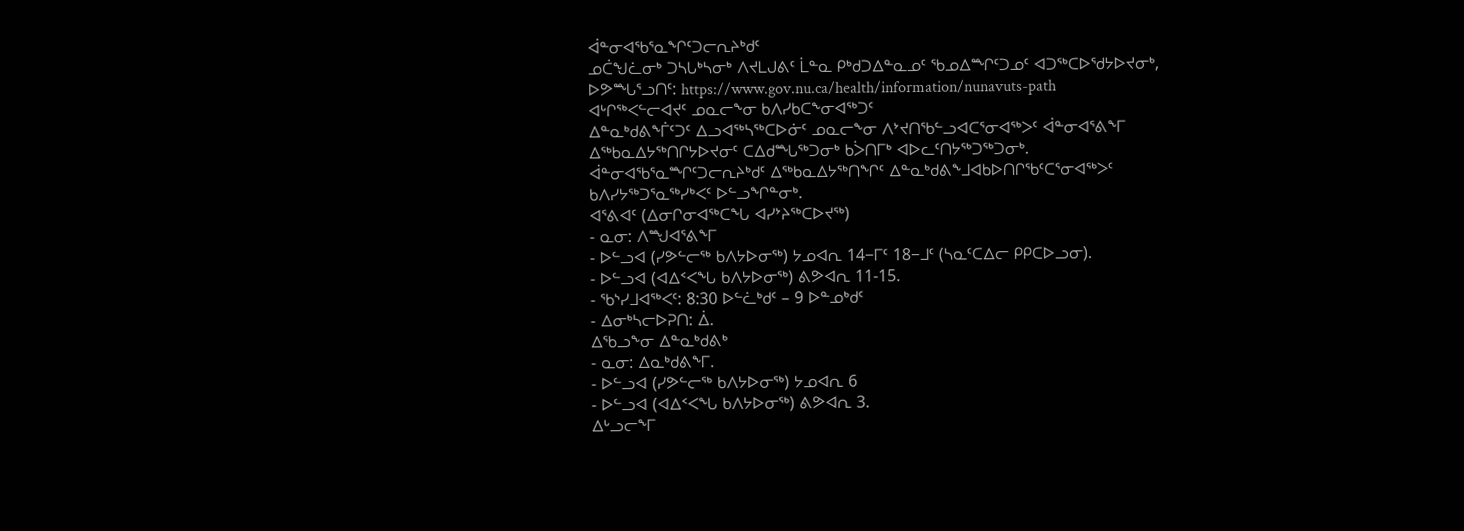ᐋᓐᓂᐊᖃᕐᓇᖏᑦᑐᓕᕆᔨᒃᑯᑦ
ᓄᑖᖑᓛᓂᒃ ᑐᓴᒐᒃᓴᓂᒃ ᐱᔪᒪᒍᕕᑦ ᒫᓐᓇ ᑭᒃᑯᑐᐃᓐᓇᓄᑦ ᖃᓄᐃᙱᑦᑐᓄᑦ ᐊᑐᖅᑕᐅᖁᔭᐅᔪᓂᒃ, ᐅᕗᙵᕐᓗᑎᑦ: https://www.gov.nu.ca/health/information/nunavuts-path
ᐊᒡᒋᖅᐸᓪᓕᐊᔪᑦ ᓄᓇᓕᖕᓂ ᑲᐱᓯᑲᑕᖕᓂᐊᖅᑐᑦ
ᐃᓐᓇᒃᑯᕕᖕᒦᑦᑐᑦ ᐃᓗᐊᖅᓴᖅᑕᐅᓃᑦ ᓄᓇᓕᖕᓂ ᐱᔾᔪᑎᖃᓪᓗᐊᑕᕐᓂᐊᖅᐳᑦ ᐋᓐᓂᐊᕐᕕᖕᒥ ᐃᖅᑲᓇᐃᔭᖅᑎᒋᔭᐅᔪᓂᑦ ᑕᐃᑯᙵᖅᑐᓂᒃ ᑲᐴᑎᒥᒃ ᐊᐅᓚᑦᑎᔭᖅᑐᖅᑐᓂᒃ. ᐋᓐᓂᐊᖃᕐᓇᙱᑦᑐᓕᕆᔨᒃᑯᑦ ᐃᖅᑲᓇᐃᔭᖅᑎᖏᑦ ᐃᓐᓇᒃᑯᕕᖕᒧᐊᑲᐅᑎᒋᖃᑦᑕᕐᓂᐊᖅᐳᑦ ᑲᐱᓯᔭᖅᑐᕐᓇᖅᓯᒃᐸᑦ ᐅᓪᓗᖏᓐᓂᒃ.
ᐊᕐᕕᐊᑦ (ᐃᓂᒋᓂᐊᖅᑕᖓ ᐊᓯᔾᔨᖅᑕᐅᔪᖅ)
- ᓇᓂ: ᐱᙳᐊᕐᕕᖕᒥ
- ᐅᓪᓗᐊ (ᓯᕗᓪᓕᖅ ᑲᐱᔭᐅᓂᖅ) ᔭᓄᐊᕆ 14−ᒥᑦ 18−ᒧᑦ (ᓴᓇᑦᑕᐃᓕ ᑭᑭᑕᐅᓗᓂ).
- ᐅᓪᓗᐊ (ᐊᐃᑉᐸᖓ ᑲᐱᔭᐅᓂᖅ) ᕕᕗᐊᕆ 11-15.
- ᖃᔅᓯᒧᐊᖅᐸᑦ: 8:30 ᐅᓪᓛᒃᑯᑦ – 9 ᐅᓐᓄᒃᑯᑦ
- ᐃᓂᒃᓴᓕᐅᕈᑎ: ᐄ.
ᐃᖃᓗᖕᓂ ᐃᓐᓇᒃᑯᕕᒃ
- ᓇᓂ: ᐃᓇᒃᑯᕕᖕᒥ.
- ᐅᓪᓗᐊ (ᓯᕗᓪᓕᖅ ᑲᐱᔭᐅᓂᖅ) ᔭᓄᐊᕆ 6
- ᐅᓪᓗᐊ (ᐊᐃᑉᐸᖓ ᑲᐱᔭᐅᓂᖅ) ᕕᕗᐊᕆ 3.
ᐃᒡᓗᓕᖕᒥ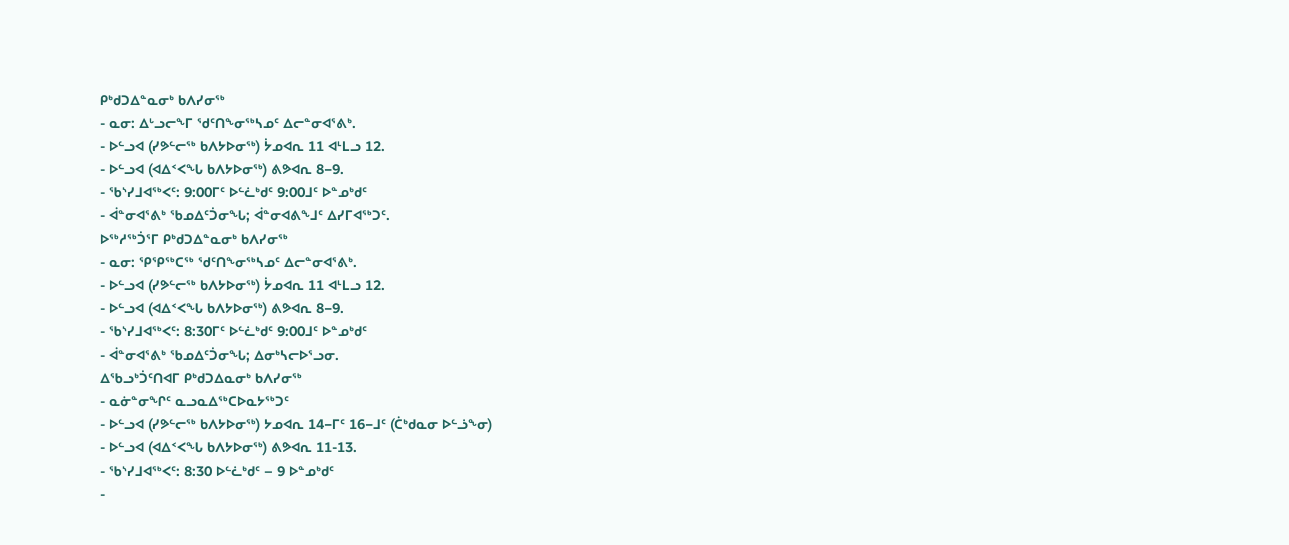ᑭᒃᑯᑐᐃᓐᓇᓂᒃ ᑲᐱᓯᓂᖅ
- ᓇᓂ: ᐃᒡᓗᓕᖕᒥ ᖁᑦᑎᖕᓂᖅᓴᓄᑦ ᐃᓕᓐᓂᐊᕐᕕᒃ.
- ᐅᓪᓗᐊ (ᓯᕗᓪᓕᖅ ᑲᐱᔭᐅᓂᖅ) ᔮᓄᐊᕆ 11 ᐊᒻᒪᓗ 12.
- ᐅᓪᓗᐊ (ᐊᐃᑉᐸᖓ ᑲᐱᔭᐅᓂᖅ) ᕕᕗᐊᕆ 8−9.
- ᖃᔅᓯᒧᐊᖅᐸᑦ: 9:00ᒥᑦ ᐅᓪᓛᒃᑯᑦ 9:00ᒧᑦ ᐅᓐᓄᒃᑯᑦ
- ᐋᓐᓂᐊᕐᕕᒃ ᖃᓄᐃᑦᑑᓂᖓ; ᐋᓐᓂᐊᕕᖕᒧᑦ ᐃᓯᒥᐊᖅᑐᑦ.
ᐅᖅᓱᖅᑑᕐᒥ ᑭᒃᑯᑐᐃᓐᓇᓂᒃ ᑲᐱᓯᓂᖅ
- ᓇᓂ: ᕿᕿᖅᑕᖅ ᖁᑦᑎᖕᓂᖅᓴᓄᑦ ᐃᓕᓐᓂᐊᕐᕕᒃ.
- ᐅᓪᓗᐊ (ᓯᕗᓪᓕᖅ ᑲᐱᔭᐅᓂᖅ) ᔮᓄᐊᕆ 11 ᐊᒻᒪᓗ 12.
- ᐅᓪᓗᐊ (ᐊᐃᑉᐸᖓ ᑲᐱᔭᐅᓂᖅ) ᕕᕗᐊᕆ 8−9.
- ᖃᔅᓯᒧᐊᖅᐸᑦ: 8:30ᒥᑦ ᐅᓪᓛᒃᑯᑦ 9:00ᒧᑦ ᐅᓐᓄᒃᑯᑦ
- ᐋᓐᓂᐊᕐᕕᒃ ᖃᓄᐃᑦᑑᓂᖓ; ᐃᓂᒃᓴᓕᐅᕐᓗᓂ.
ᐃᖃᓗᒃᑑᑦᑎᐊᒥ ᑭᒃᑯᑐᐃᓇᓂᒃ ᑲᐱᓯᓂᖅ
- ᓇᓃᓐᓂᖏᑦ ᓇᓗᓇᐃᖅᑕᐅᓇᔭᖅᑐᑦ
- ᐅᓪᓗᐊ (ᓯᕗᓪᓕᖅ ᑲᐱᔭᐅᓂᖅ) ᔭᓄᐊᕆ 14−ᒥᑦ 16−ᒧᑦ (ᑖᒃᑯᓇᓂ ᐅᓪᓘᖕᓂ)
- ᐅᓪᓗᐊ (ᐊᐃᑉᐸᖓ ᑲᐱᔭᐅᓂᖅ) ᕕᕗᐊᕆ 11-13.
- ᖃᔅᓯᒧᐊᖅᐸᑦ: 8:30 ᐅᓪᓛᒃᑯᑦ – 9 ᐅᓐᓄᒃᑯᑦ
-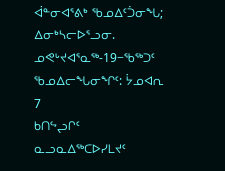ᐋᓐᓂᐊᕐᕕᒃ ᖃᓄᐃᑦᑑᓂᖓ; ᐃᓂᒃᓴᓕᐅᕐᓗᓂ.
ᓄᕙᒡᔪᐊᕐᓇᖅ-19−ᖃᖅᑐᑦ ᖃᓄᐃᓕᖓᓂᖏᑦ: ᔮᓄᐊᕆ 7
ᑲᑎᖦᖢᒋᑦ ᓇᓗᓇᐃᖅᑕᐅᓯᒪᔪᑦ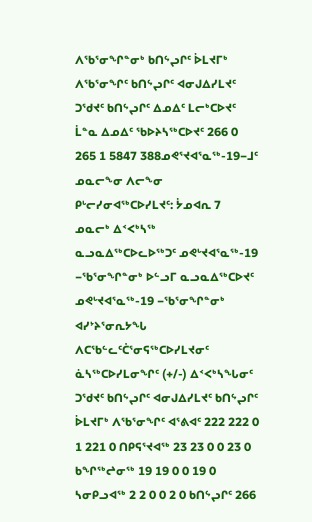ᐱᖃᕐᓂᖏᓐᓂᒃ ᑲᑎᖦᖢᒋᑦ ᐆᒪᔪᒥᒃ ᐱᖃᕐᓂᖏᑦ ᑲᑎᖦᖢᒋᑦ ᐊᓂᒍᐃᓯᒪᔪᑦ ᑐᖁᔪᑦ ᑲᑎᖦᖢᒋᑦ ᐃᓄᐃᑦ ᒪᓕᒃᑕᐅᔪᑦ ᒫᓐᓇ ᐃᓄᐃᑦ ᖃᐅᔨᓴᖅᑕᐅᔪᑦ 266 0 265 1 5847 388ᓄᕙᕐᔪᐊᕐᓇᖅ-19−ᒧᑦ ᓄᓇᓕᖕᓂ ᐱᓕᖕᓂ ᑭᒡᓕᓯᓂᐊᖅᑕᐅᓯᒪᔪᑦ: ᔮᓄᐊᕆ 7
ᓄᓇᓕᒃ ᐃᑉᐸᒃᓴᖅ ᓇᓗᓇᐃᖅᑕᐅᓚᐅᖅᑐᑦ ᓄᕙᒡᔪᐊᕐᓇᖅ-19 −ᖃᕐᓂᖏᓐᓂᒃ ᐅᓪᓗᒥ ᓇᓗᓇᐃᖅᑕᐅᔪᑦ ᓄᕙᒡᔪᐊᕐᓇᖅ-19 −ᖃᕐᓂᖏᓐᓂᒃ ᐊᓯᔾᔨᕐᓂᕆᔭᖓ ᐱᑕᖃᓪᓚᑦᑖᕐᓂᕋᖅᑕᐅᓯᒪᔪᓂᑦ ᓈᓴᖅᑕᐅᓯᒪᓂᖏᑦ (+/-) ᐃᑉᐸᒃᓴᖓᓂᑦ ᑐᖁᔪᑦ ᑲᑎᖦᖢᒋᑦ ᐊᓂᒍᐃᓯᒪᔪᑦ ᑲᑎᖦᖢᒋᑦ ᐆᒪᔪᒥᒃ ᐱᖃᕐᓂᖏᑦ ᐊᕐᕕᐊᑦ 222 222 0 1 221 0 ᑎᑭᕋᕐᔪᐊᖅ 23 23 0 0 23 0 ᑲᖏᖅᖠᓂᖅ 19 19 0 0 19 0 ᓴᓂᑭᓗᐊᖅ 2 2 0 0 2 0 ᑲᑎᖦᖢᒋᑦ 266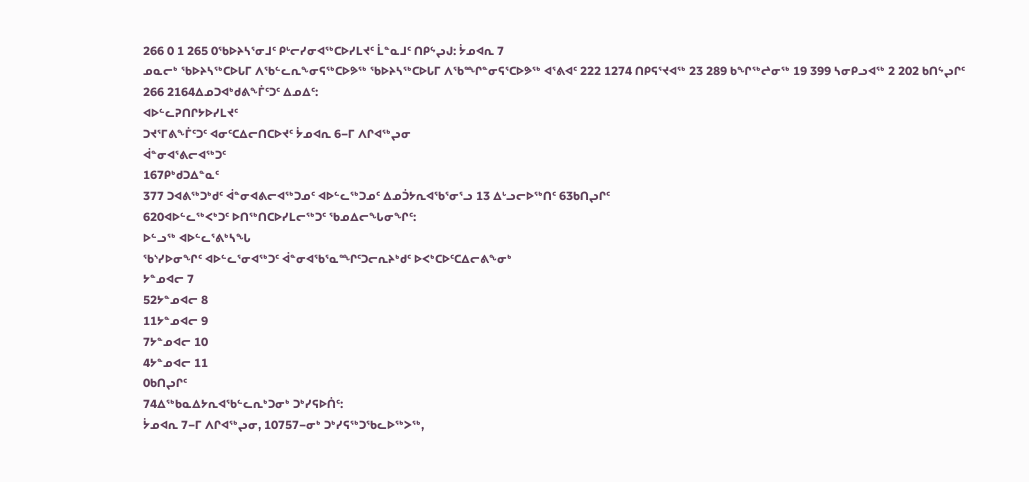266 0 1 265 0ᖃᐅᔨᓴᕐᓂᒧᑦ ᑭᒡᓕᓯᓂᐊᖅᑕᐅᓯᒪᔪᑦ ᒫᓐᓇᒧᑦ ᑎᑭᖦᖢᒍ: ᔮᓄᐊᕆ 7
ᓄᓇᓕᒃ ᖃᐅᔨᓴᖅᑕᐅᒐᒥ ᐱᖃᓪᓚᕆᖕᓂᕋᖅᑕᐅᕗᖅ ᖃᐅᔨᓴᖅᑕᐅᒐᒥ ᐱᖃᙱᓐᓂᕋᕐᑕᐅᕗᖅ ᐊᕐᕕᐊᑦ 222 1274 ᑎᑭᕋᕐᔪᐊᖅ 23 289 ᑲᖏᖅᖠᓂᖅ 19 399 ᓴᓂᑭᓗᐊᖅ 2 202 ᑲᑎᖦᖢᒋᑦ 266 2164ᐃᓄᑐᐊᒃᑯᕕᖕᒦᑦᑐᑦ ᐃᓄᐃᑦ:
ᐊᐅᓪᓚᕈᑎᒋᔭᐅᓯᒪᔪᑦ
ᑐᔪᕐᒥᕕᖕᒦᑦᑐᑦ ᐊᓂᑦᑕᐃᓕᑎᑕᐅᔪᑦ ᔮᓄᐊᕆ 6−ᒥ ᐱᒋᐊᖅᖢᓂ
ᐋᓐᓂᐊᕐᕕᓕᐊᖅᑐᑦ
167ᑭᒃᑯᑐᐃᓐᓇᑦ
377 ᑐᐊᕕᖅᑐᒃᑯᑦ ᐋᓐᓂᐊᕕᓕᐊᖅᑐᓄᑦ ᐊᐅᓪᓚᖅᑐᓄᑦ ᐃᓄᑑᔭᕆᐊᖃᕐᓂᕐᓗ 13 ᐃᒡᓗᓕᐅᖅᑎᑦ 63ᑲᑎᖢᒋᑦ
620ᐊᐅᓪᓚᖅᐸᒃᑐᑦ ᐅᑎᖅᑎᑕᐅᓯᒪᓕᖅᑐᑦ ᖃᓄᐃᓕᖓᓂᖏᑦ:
ᐅᓪᓗᖅ ᐊᐅᓪᓚᕐᕕᒃᓴᖓ
ᖃᔅᓯᐅᓂᖏᑦ ᐊᐅᓪᓚᕐᓂᐊᖅᑐᑦ ᐋᓐᓂᐊᖃᕐᓇᙱᑦᑐᓕᕆᔨᒃᑯᑦ ᐅᐸᒃᑕᐅᑦᑕᐃᓕᕕᖕᓂᒃ
ᔭᓐᓄᐊᓕ 7
52ᔭᓐᓄᐊᓕ 8
11ᔭᓐᓄᐊᓕ 9
7ᔭᓐᓄᐊᓕ 10
4ᔭᓐᓄᐊᓕ 11
0ᑲᑎᖢᒋᑦ
74ᐃᖅᑲᓇᐃᔭᕆᐊᖃᓪᓚᕆᒃᑐᓂᒃ ᑐᒃᓯᕋᐅᑏᑦ:
ᔮᓄᐊᕆ 7−ᒥ ᐱᒋᐊᖅᖢᓂ, 10757−ᓂᒃ ᑐᒃᓯᕋᖅᑐᖃᓚᐅᖅᐳᖅ,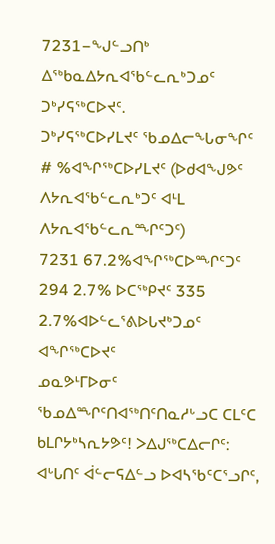7231−ᖑᓪᓗᑎᒃ ᐃᖅᑲᓇᐃᔭᕆᐊᖃᓪᓚᕆᒃᑐᓄᑦ ᑐᒃᓯᕋᖅᑕᐅᔪᑦ.
ᑐᒃᓯᕋᖅᑕᐅᓯᒪᔪᑦ ᖃᓄᐃᓕᖓᓂᖏᑦ
# %ᐊᖏᖅᑕᐅᓯᒪᔪᑦ (ᐅᑯᐊᖑᕗᑦ ᐱᔭᕆᐊᖃᓪᓚᕆᒃᑐᑦ ᐊᒻᒪ ᐱᔭᕆᐊᖃᓪᓚᕆᙱᑦᑐᑦ)
7231 67.2%ᐊᖏᖅᑕᐅᙱᑦᑐᑦ
294 2.7% ᐅᑕᖅᑭᔪᑦ 335 2.7%ᐊᐅᓪᓚᕐᕕᐅᒐᔪᒃᑐᓄᑦ ᐊᖏᖅᑕᐅᔪᑦ
ᓄᓇᕗᒻᒥᐅᓂᑦ ᖃᓄᐃᙱᑦᑎᐊᖅᑎᑦᑎᓇᓱᒡᓗᑕ ᑕᒪᑦᑕ ᑲᒪᒋᔭᒃᓴᕆᔭᕗᑦ! ᐳᐃᒍᖅᑕᐃᓕᒋᑦ: ᐊᒡᒐᑎᑦ ᐋᓪᓕᕋᐃᓪᓗ ᐅᐊᓴᖃᑦᑕᕐᓗᒋᑦ,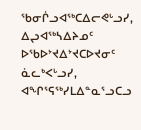ᖃᓂᒌᓗᐊᖅᑕᐃᓕᕙᒡᓗᓯ, ᐃᖢᐊᖅᓴᐃᔨᓄᑦ ᐅᖃᐅᔾᔪᐃᔾᔪᑕᐅᔪᓂᑦ ᓈᓚᒃᐸᒡᓗᓯ, ᐊᖏᕐᕋᖅᓯᒪᐃᓐᓇᕐᓗᑕᓗ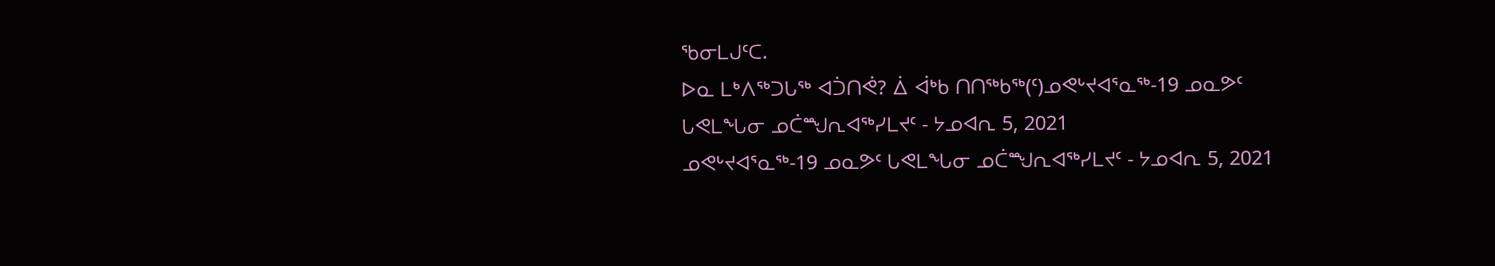ᖃᓂᒪᒍᑦᑕ.
ᐅᓇ ᒪᒃᐱᖅᑐᒐᖅ ᐊᑑᑎᕚ? ᐄ ᐋᒃᑲ ᑎᑎᖅᑲᖅ(ᑦ)ᓄᕙᒡᔪᐊᕐᓇᖅ-19 ᓄᓇᕗᑦ ᒐᕙᒪᖓᓂ ᓄᑖᙳᕆᐊᖅᓯᒪᔪᑦ - ᔭᓄᐊᕆ 5, 2021
ᓄᕙᒡᔪᐊᕐᓇᖅ-19 ᓄᓇᕗᑦ ᒐᕙᒪᖓᓂ ᓄᑖᙳᕆᐊᖅᓯᒪᔪᑦ - ᔭᓄᐊᕆ 5, 2021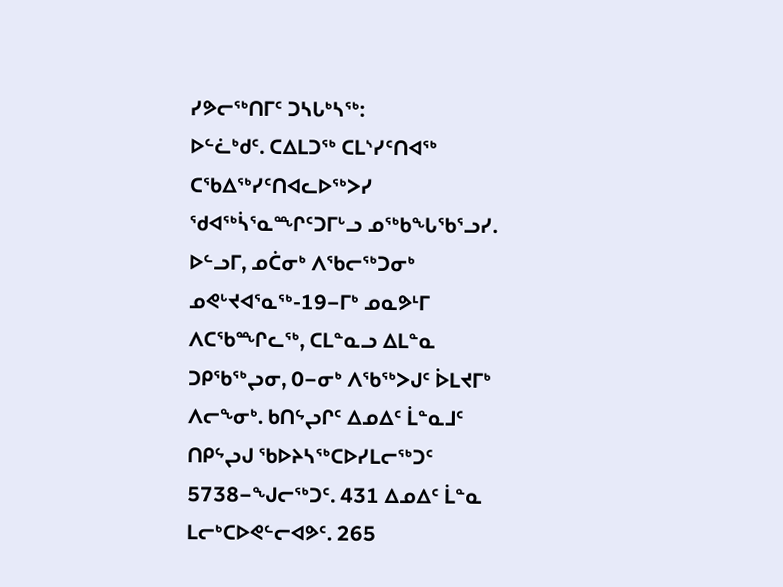ᓯᕗᓕᖅᑎᒥᑦ ᑐᓴᒐᒃᓴᖅ:
ᐅᓪᓛᒃᑯᑦ. ᑕᐃᒪᑐᖅ ᑕᒪᔅᓯᑦᑎᐊᖅ ᑕᖃᐃᖅᓯᑦᑎᐊᓚᐅᖅᐳᓯ ᖁᐊᖅᓵᕐᓇᙱᑦᑐᒥᒡᓗ ᓄᖅᑲᖓᖃᕐᓗᓯ.
ᐅᓪᓗᒥ, ᓄᑖᓂᒃ ᐱᖃᓕᖅᑐᓂᒃ ᓄᕙᒡᔪᐊᕐᓇᖅ-19−ᒥᒃ ᓄᓇᕗᒻᒥ ᐱᑕᖃᙱᓚᖅ, ᑕᒪᓐᓇᓗ ᐃᒪᓐᓇ ᑐᑭᖃᖅᖢᓂ, 0−ᓂᒃ ᐱᖃᖅᐳᒍᑦ ᐆᒪᔪᒥᒃ ᐱᓕᖕᓂᒃ. ᑲᑎᖦᖢᒋᑦ ᐃᓄᐃᑦ ᒫᓐᓇᒧᑦ ᑎᑭᖦᖢᒍ ᖃᐅᔨᓴᖅᑕᐅᓯᒪᓕᖅᑐᑦ 5738−ᖑᓕᖅᑐᑦ. 431 ᐃᓄᐃᑦ ᒫᓐᓇ ᒪᓕᒃᑕᐅᕙᓪᓕᐊᕗᑦ. 265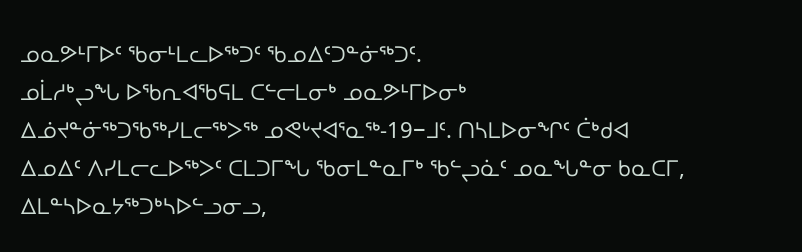ᓄᓇᕗᒻᒥᐅᑦ ᖃᓂᒻᒪᓚᐅᖅᑐᑦ ᖃᓄᐃᑦᑐᓐᓃᖅᑐᑦ.
ᓄᒫᓱᒃᖢᖓ ᐅᖃᕆᐊᖃᕋᒪ ᑕᓪᓕᒪᓂᒃ ᓄᓇᕗᒻᒥᐅᓂᒃ ᐃᓅᔪᓐᓃᖅᑐᖃᖅᓯᒪᓕᖅᐳᖅ ᓄᕙᒡᔪᐊᕐᓇᖅ-19−ᒧᑦ. ᑎᓴᒪᐅᓂᖏᑦ ᑖᒃᑯᐊ ᐃᓄᐃᑦ ᐱᓯᒪᓕᓚᐅᖅᐳᑦ ᑕᒪᑐᒥᖓ ᖃᓂᒪᓐᓇᒥᒃ ᖃᓪᖢᓈᑦ ᓄᓇᖓᓐᓂ ᑲᓇᑕᒥ, ᐃᒪᓐᓴᐅᓇᔭᖅᑐᒃᓴᐅᓪᓗᓂᓗ,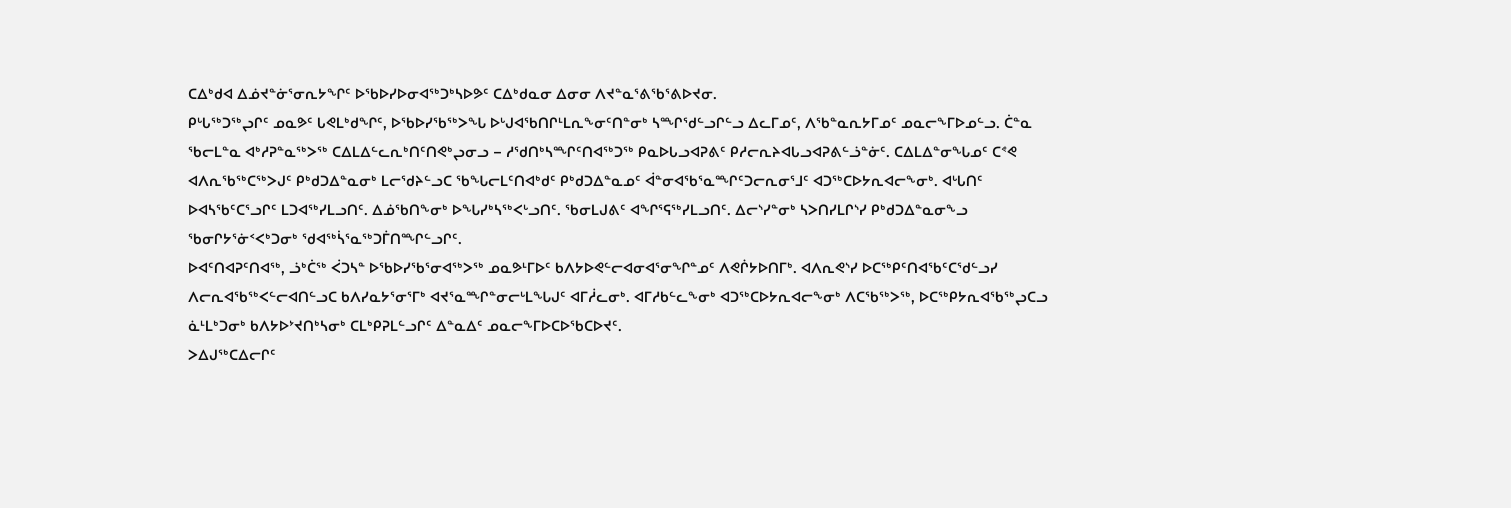ᑕᐃᒃᑯᐊ ᐃᓅᔪᓐᓃᕐᓂᕆᔭᖏᑦ ᐅᖃᐅᓯᐅᓂᐊᖅᑐᒃᓴᐅᕗᑦ ᑕᐃᒃᑯᓇᓂ ᐃᓂᓂ ᐱᔪᓐᓇᕐᕕᖃᕐᕕᐅᔪᓂ.
ᑭᒡᒐᖅᑐᖅᖢᒋᑦ ᓄᓇᕗᑦ ᒐᕙᒪᒃᑯᖏᑦ, ᐅᖃᐅᓯᖃᖅᐳᖓ ᐅᒡᒍᐊᖃᑎᒋᒻᒪᕆᖕᓂᑦᑎᓐᓂᒃ ᓴᙱᖁᓪᓗᒋᓪᓗ ᐃᓚᒥᓄᑦ, ᐱᖃᓐᓇᕆᔭᒥᓄᑦ ᓄᓇᓕᖕᒥᐅᓄᓪᓗ. ᑖᓐᓇ ᖃᓕᒪᓐᓇ ᐊᒃᓱᕈᓐᓇᖅᐳᖅ ᑕᐃᒪᐃᓪᓚᕆᒃᑎᑦᑎᕙᒃᖢᓂᓗ − ᓱᖁᑎᒃᓴᙱᑦᑎᐊᖅᑐᖅ ᑭᓇᐅᒐᓗᐊᕈᕕᑦ ᑭᓱᓕᕆᔨᐊᒐᓗᐊᕈᕕᓪᓘᓐᓃᑦ. ᑕᐃᒪᐃᓐᓂᖓᓄᑦ ᑕᕝᕙ ᐊᐱᕆᖃᖅᑕᖅᐳᒍᑦ ᑭᒃᑯᑐᐃᓐᓇᓂᒃ ᒪᓕᖁᔨᓪᓗᑕ ᖃᖓᓕᒪᑦᑎᐊᒃᑯᑦ ᑭᒃᑯᑐᐃᓐᓇᓄᑦ ᐋᓐᓂᐊᖃᕐᓇᙱᑦᑐᓕᕆᓂᕐᒧᑦ ᐊᑐᖅᑕᐅᔭᕆᐊᓕᖕᓂᒃ. ᐊᒡᒐᑎᑦ ᐅᐊᓴᖃᑦᑕᕐᓗᒋᑦ ᒪᑐᐊᖅᓯᒪᓗᑎᑦ. ᐃᓅᖃᑎᖕᓂᒃ ᐅᖓᓯᒃᓴᖅᐸᒡᓗᑎᑦ. ᖃᓂᒪᒍᕕᑦ ᐊᖏᕐᕋᖅᓯᒪᓗᑎᑦ. ᐃᓕᔅᓯᓐᓂᒃ ᓴᐳᑎᓯᒪᒋᔅᓯ ᑭᒃᑯᑐᐃᓐᓇᓂᖕᓗ ᖃᓂᒋᔭᕐᓃᑉᐸᒃᑐᓂᒃ ᖁᐊᖅᓵᕐᓇᖅᑐᒦᑎᙱᓪᓗᒋᑦ.
ᐅᐊᑦᑎᐊᕈᑦᑎᐊᖅ, ᓘᒃᑖᖅ ᐹᑐᓴᓐ ᐅᖃᐅᓯᖃᕐᓂᐊᖅᐳᖅ ᓄᓇᕗᒻᒥᐅᑦ ᑲᐱᔭᐅᕙᓪᓕᐊᓂᐊᕐᓂᖏᓐᓄᑦ ᐱᕙᒌᔭᐅᑎᒥᒃ. ᐊᐱᕆᕙᔅᓯ ᐅᑕᖅᑭᑦᑎᐊᖃᑦᑕᖁᓪᓗᓯ ᐱᓕᕆᐊᖃᖅᐸᓪᓕᐊᑎᓪᓗᑕ ᑲᐱᓯᓇᔭᕐᓂᕐᒥᒃ ᐊᔪᕐᓇᙱᓐᓂᓕᒡᒪᖓᒍᑦ ᐊᒥᓲᓚᓂᒃ. ᐊᒥᓱᑲᓪᓚᖕᓂᒃ ᐊᑐᖅᑕᐅᔭᕆᐊᓕᖕᓂᒃ ᐱᑕᖃᖅᐳᖅ, ᐅᑕᖅᑭᔭᕆᐊᖃᖅᖢᑕᓗ ᓈᒻᒪᒃᑐᓂᒃ ᑲᐱᔭᐅᔾᔪᑎᒃᓴᓂᒃ ᑕᒪᒃᑭᕈᒪᓪᓗᒋᑦ ᐃᓐᓇᐃᑦ ᓄᓇᓕᖕᒥᐅᑕᐅᖃᑕᐅᔪᑦ.
ᐳᐃᒍᖅᑕᐃᓕᒋᑦ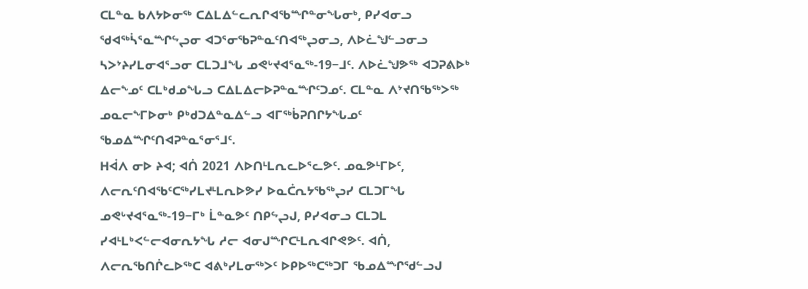ᑕᒪᓐᓇ ᑲᐱᔭᐅᓂᖅ ᑕᐃᒪᐃᓪᓚᕆᒋᐊᖃᙱᓐᓂᖓᓂᒃ, ᑭᓯᐊᓂᓗ ᖁᐊᖅᓵᕐᓇᙱᖦᖢᓂ ᐊᑐᕐᓂᖃᕈᓐᓇᑦᑎᐊᖅᖢᓂᓗ, ᐱᐅᓛᖑᓪᓗᓂᓗ ᓴᐳᔾᔨᓯᒪᓂᐊᕐᓗᓂ ᑕᒪᑐᒧᖓ ᓄᕙᒡᔪᐊᕐᓇᖅ-19−ᒧᑦ. ᐱᐅᓛᖑᕗᖅ ᐊᑐᕈᕕᐅᒃ ᐃᓕᖕᓄᑦ ᑕᒪᒃᑯᓄᖓᓗ ᑕᐃᒪᐃᓕᐅᕈᓐᓇᙱᑦᑐᓄᑦ. ᑕᒪᓐᓇ ᐱᔾᔪᑎᖃᖅᐳᖅ ᓄᓇᓕᖕᒥᐅᓂᒃ ᑭᒃᑯᑐᐃᓐᓇᐃᓪᓗ ᐊᒥᖅᑳᕈᑎᒋᔭᖓᓄᑦ ᖃᓄᐃᙱᑦᑎᐊᕈᓐᓇᕐᓂᕐᒧᑦ.
ᕼᐋᐱ ᓂᐅ ᔨᐊ; ᐊᑏ 2021 ᐱᐅᑎᒻᒪᕆᓚᐅᕐᓚᕗᑦ. ᓄᓇᕗᒻᒥᐅᑦ, ᐱᓕᕆᑦᑎᐊᖃᑦᑕᖅᓯᒪᔪᒻᒪᕆᐅᕗᓯ ᐅᓇᑖᕆᔭᖃᖅᖢᓯ ᑕᒪᑐᒥᖓ ᓄᕙᒡᔪᐊᕐᓇᖅ-19−ᒥᒃ ᒫᓐᓇᕗᑦ ᑎᑭᖦᖢᒍ, ᑭᓯᐊᓂᓗ ᑕᒪᑐᒪ ᓯᐊᒻᒪᒃᐸᓪᓕᐊᓂᕆᔭᖓ ᓱᓕ ᐊᓂᒍᙱᑕᒻᒪᕆᐊᒋᕙᕗᑦ. ᐊᑏ, ᐱᓕᕆᖃᑎᒌᓚᐅᖅᑕ ᐊᕕᒃᓯᒪᓂᖅᐳᑦ ᐅᑭᐅᖅᑕᖅᑐᒥ ᖃᓄᐃᙱᖁᓪᓗᒍ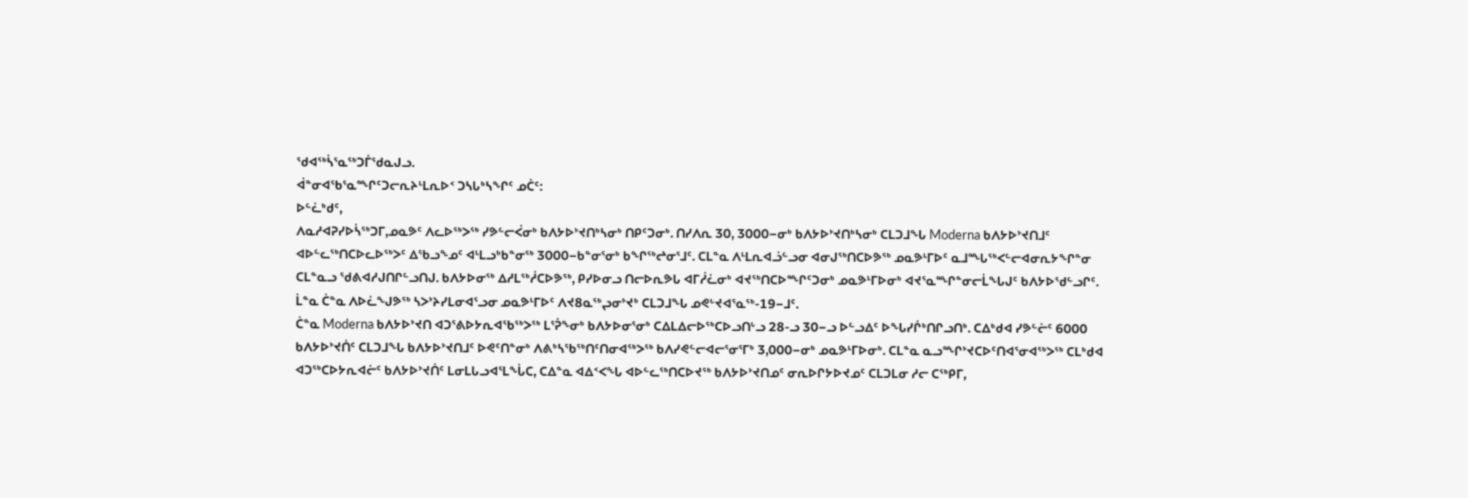ᖁᐊᖅᓵᕐᓇᖅᑐᒦᖁᓇᒍᓗ.
ᐋᓐᓂᐊᖃᕐᓇᙱᑦᑐᓕᕆᔨᒻᒪᕆᐅᑉ ᑐᓴᒐᒃᓴᖏᑦ ᓄᑖᑦ:
ᐅᓪᓛᒃᑯᑦ,
ᐱᓇᓱᐊᕈᓯᐅᓵᖅᑐᒥ,ᓄᓇᕗᑦ ᐱᓚᐅᖅᐳᖅ ᓯᕗᓪᓕᐹᓂᒃ ᑲᐱᔭᐅᔾᔪᑎᒃᓴᓂᒃ ᑎᑭᑦᑐᓂᒃ. ᑎᓯᐱᕆ 30, 3000−ᓂᒃ ᑲᐱᔭᐅᔾᔪᑎᒃᓴᓂᒃ ᑕᒪᑐᒧᖓ Moderna ᑲᐱᔭᐅᔾᔪᑎᒧᑦ ᐊᐅᓪᓚᖅᑎᑕᐅᓚᐅᖅᐳᑦ ᐃᖃᓗᖕᓄᑦ ᐊᒻᒪᓗᒃᑲᓐᓂᖅ 3000−ᑲᓐᓂᕐᓂᒃ ᑲᖏᖅᖠᓂᕐᒧᑦ. ᑕᒪᓐᓇ ᐱᒻᒪᕆᐊᓘᓪᓗᓂ ᐊᓂᒍᖅᑎᑕᐅᕗᖅ ᓄᓇᕗᒻᒥᐅᑦ ᓇᒧᙵᖅᐸᓪᓕᐊᓂᕆᔭᖏᓐᓂ ᑕᒪᓐᓇᓗ ᖁᕕᐊᓱᒍᑎᒋᓪᓗᑎᒍ. ᑲᐱᔭᐅᓂᖅ ᐃᓱᒪᖅᓲᑕᐅᕗᖅ, ᑭᓯᐅᓂᓗ ᑎᓕᐅᕆᕗᒐ ᐊᒥᓲᓛᓂᒃ ᐊᔪᖅᑎᑕᐅᙱᑦᑐᓂᒃ ᓄᓇᕗᒻᒥᐅᓂᒃ ᐊᔪᕐᓇᙱᓐᓂᓕᒫᖓᒍᑦ ᑲᐱᔭᐅᖁᓪᓗᒋᑦ. ᒫᓐᓇ ᑖᓐᓇ ᐱᐅᓛᖑᕗᖅ ᓴᐳᔾᔨᓯᒪᓂᐊᕐᓗᓂ ᓄᓇᕗᒻᒥᐅᑦ ᐱᔪ8ᓇᖅᖢᓂᔾᔪᒃ ᑕᒪᑐᒧᖓ ᓄᕙᒡᔪᐊᕐᓇᖅ-19−ᒧᑦ.
ᑖᓐᓇ Moderna ᑲᐱᔭᐅᔾᔪᑎ ᐊᑐᕐᕕᐅᔭᕆᐊᖃᖅᐳᖅ ᒪᕐᕉᖕᓂᒃ ᑲᐱᔭᐅᓂᕐᓂᒃ ᑕᐃᒪᐃᓕᐅᖅᑕᐅᓗᑎᒡᓗ 28-ᓗ 30−ᓗ ᐅᓪᓗᐃᑦ ᐅᖓᓯᒌᒃᑎᒋᓗᑎᒃ. ᑕᐃᒃᑯᐊ ᓯᕗᓪᓖᑦ 6000 ᑲᐱᔭᐅᔾᔪᑏᑦ ᑕᒪᑐᒧᖓ ᑲᐱᔭᐅᔾᔪᑎᒧᑦ ᐅᕙᑦᑎᓐᓂᒃ ᐱᕕᒃᓴᖃᖅᑎᑦᑎᓂᐊᖅᐳᖅ ᑲᐱᓯᕙᓪᓕᐊᓕᕐᓂᕐᒥᒃ 3,000−ᓂᒃ ᓄᓇᕗᒻᒥᐅᓂᒃ. ᑕᒪᓐᓇ ᓇᓗᙱᔾᔪᑕᐅᑦᑎᐊᕐᓂᐊᖅᐳᖅ ᑕᒪᒃᑯᐊ ᐊᑐᖅᑕᐅᔭᕆᐊᓖᑦ ᑲᐱᔭᐅᔾᔪᑏᑦ ᒪᓂᒪᒐᓗᐊᕐᒪᖔᑕ, ᑕᐃᓐᓇ ᐊᐃᑉᐸᖓ ᐊᐅᓪᓚᖅᑎᑕᐅᔪᖅ ᑲᐱᔭᐅᔾᔪᑎᓄᑦ ᓂᕆᐅᒋᔭᐅᔪᓄᑦ ᑕᒪᑐᒪᓂ ᓱᓕ ᑕᖅᑭᒥ,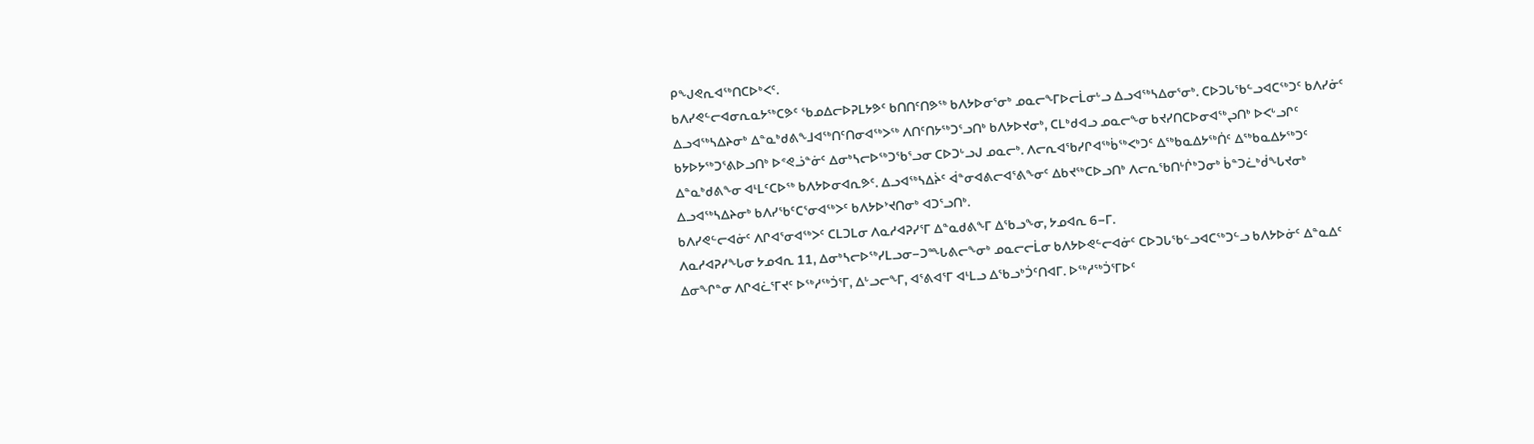ᑭᖑᕙᕆᐊᖅᑎᑕᐅᒃᐸᑦ.
ᑲᐱᓯᕙᓪᓕᐊᓂᕆᓇᔭᖅᑕᕗᑦ ᖃᓄᐃᓕᐅᕈᒪᔭᕗᑦ ᑲᑎᑎᑦᑎᕗᖅ ᑲᐱᔭᐅᓂᕐᓂᒃ ᓄᓇᓕᖕᒥᐅᓕᒫᓂᒡᓗ ᐃᓗᐊᖅᓴᐃᓂᕐᓂᒃ. ᑕᐅᑐᒐᖃᓪᓗᐊᑕᖅᑐᑦ ᑲᐱᓯᓃᑦ ᐃᓗᐊᖅᓴᐃᔨᓂᒃ ᐃᓐᓇᒃᑯᕕᖕᒧᐊᖅᑎᑦᑎᓂᐊᖅᐳᖅ ᐱᑎᑦᑎᔭᖅᑐᕐᓗᑎᒃ ᑲᐱᔭᐅᔪᓂᒃ, ᑕᒪᒃᑯᐊᓗ ᓄᓇᓕᖕᓂ ᑲᔪᓯᑎᑕᐅᓂᐊᖅᖢᑎᒃ ᐅᐸᒡᓗᒋᑦ ᑲᔭᐅᔭᖅᑐᕐᕕᐅᓗᑎᒃ ᐅᕝᕙᓘᓐᓃᑦ ᐃᓂᒃᓴᓕᐅᖅᑐᖃᕐᓗᓂ ᑕᐅᑐᒡᓗᒍ ᓄᓇᓕᒃ. ᐱᓕᕆᐊᖃᓯᒋᐊᖅᑳᖅᐸᒃᑐᑦ ᐃᖅᑲᓇᐃᔭᖅᑏᑦ ᐃᖅᑲᓇᐃᔭᖅᑐᑦ ᐃᓐᓇᒃᑯᕕᖕᓂ ᐊᒻᒪᑦᑕᐅᖅ ᑲᐱᔭᐅᓂᐊᕆᕗᑦ. ᐃᓗᐊᖅᓴᐃᔩᑦ ᐋᓐᓂᐊᕕᓕᐊᕐᕕᖕᓂᑦ ᐃᑲᔪᖅᑕᐅᓗᑎᒃ ᐱᓕᕆᖃᑎᒡᒌᒃᑐᓂᒃ ᑳᓐᑐᓛᒃᑰᖓᔪᓂᒃ ᐃᓗᐊᖅᓴᐃᔨᓂᒃ ᑲᐱᓯᖃᑦᑕᕐᓂᐊᖅᐳᑦ ᑲᐱᔭᐅᔾᔪᑎᓂᒃ ᐊᑐᕐᓗᑎᒃ.
ᑲᐱᓯᕙᓪᓕᐊᓃᑦ ᐱᒋᐊᕐᓂᐊᖅᐳᑦ ᑕᒪᑐᒪᓂ ᐱᓇᓱᐊᕈᓯᕐᒥ ᐃᓐᓇᑯᕕᖕᒥ ᐃᖃᓗᖕᓂ, ᔭᓄᐊᕆ 6−ᒥ.
ᐱᓇᓱᐊᕈᓯᖓᓂ ᔭᓄᐊᕆ 11, ᐃᓂᒃᓴᓕᐅᖅᓯᒪᓗᓂ−ᑐᙵᕕᓕᖕᓂᒃ ᓄᓇᓕᓕᒫᓂ ᑲᐱᔭᐅᕙᓪᓕᐊᓃᑦ ᑕᐅᑐᒐᖃᓪᓗᐊᑕᖅᑐᓪᓗ ᑲᐱᔭᐅᓃᑦ ᐃᓐᓇᐃᑦ ᐃᓂᖏᓐᓂ ᐱᒋᐊᓛᕐᒥᔪᑦ ᐅᖅᓱᖅᑑᕐᒥ, ᐃᒡᓗᓕᖕᒥ, ᐊᕐᕕᐊᕐᒥ ᐊᒻᒪᓗ ᐃᖃᓗᒃᑑᑦᑎᐊᒥ. ᐅᖅᓱᖅᑑᕐᒥᐅᑦ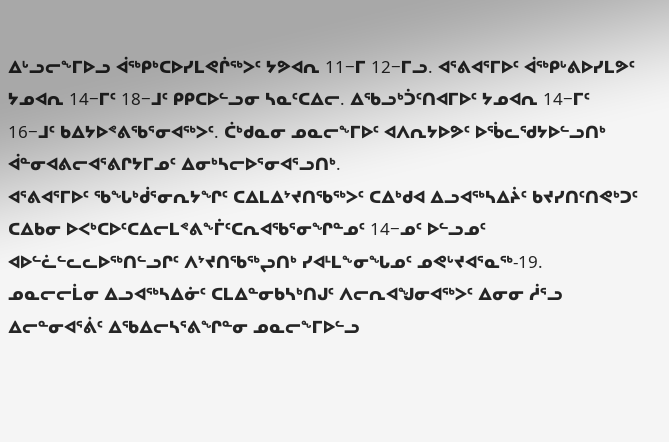ᐃᒡᓗᓕᖕᒥᐅᓗ ᐋᖅᑭᒃᑕᐅᓯᒪᕙᒌᖅᐳᑦ ᔭᕗᐊᕆ 11−ᒥ 12−ᒥᓗ. ᐊᕐᕕᐊᕐᒥᐅᑦ ᐋᖅᑭᒡᕕᐅᓯᒪᕗᑦ ᔭᓄᐊᕆ 14−ᒥᑦ 18−ᒧᑦ ᑭᑭᑕᐅᓪᓗᓂ ᓴᓇᑦᑕᐃᓕ. ᐃᖃᓗᒃᑑᑦᑎᐊᒥᐅᑦ ᔭᓄᐊᕆ 14−ᒥᑦ 16−ᒧᑦ ᑲᐃᔭᐅᕝᕕᖃᕐᓂᐊᖅᐳᑦ. ᑖᒃᑯᓇᓂ ᓄᓇᓕᖕᒥᐅᑦ ᐊᐱᕆᔭᐅᕗᑦ ᐅᖄᓚᖁᔭᐅᓪᓗᑎᒃ ᐋᓐᓂᐊᕕᓕᐊᕐᕕᒋᔭᒥᓄᑦ ᐃᓂᒃᓴᓕᐅᕐᓂᐊᕐᓗᑎᒃ.
ᐊᕐᕕᐊᕐᒥᐅᑦ ᖃᖓᒃᑰᕐᓂᕆᔭᖏᑦ ᑕᐃᒪᐃᔾᔪᑎᖃᖅᐳᑦ ᑕᐃᒃᑯᐊ ᐃᓗᐊᖅᓴᐃᔩᑦ ᑲᔪᓯᑎᑦᑎᕙᒃᑐᑦ ᑕᐃᑲᓂ ᐅᐸᒃᑕᐅᑦᑕᐃᓕᒪᕝᕕᖕᒦᑦᑕᕆᐊᖃᕐᓂᖏᓐᓄᑦ 14−ᓄᑦ ᐅᓪᓗᓄᑦ ᐊᐅᓪᓛᓪᓚᓚᐅᖅᑎᓪᓗᒋᑦ ᐱᔾᔪᑎᖃᖅᖢᑎᒃ ᓯᐊᒻᒪᖕᓂᖓᓄᑦ ᓄᕙᒡᔪᐊᕐᓇᖅ-19.
ᓄᓇᓕᓕᒫᓂ ᐃᓗᐊᖅᓴᐃᓃᑦ ᑕᒪᐃᓐᓂᑲᓴᒃᑎᒍᑦ ᐱᓕᕆᐊᖑᓂᐊᖅᐳᑦ ᐃᓂᓂ ᓲᕐᓗ ᐃᓕᓐᓂᐊᕐᕖᑦ ᐃᖃᐃᓕᓴᕐᕕᖏᓐᓂ ᓄᓇᓕᖕᒥᐅᓪᓗ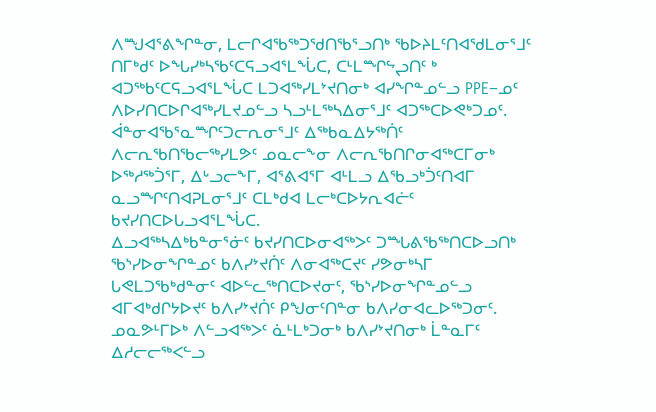ᐱᙳᐊᕐᕕᖏᓐᓂ, ᒪᓕᒋᐊᖃᖅᑐᖁᑎᖃᕐᓗᑎᒃ ᖃᐅᔨᒪᑦᑎᐊᖁᒪᓂᕐᒧᑦ ᑎᒥᒃᑯᑦ ᐅᖓᓯᒃᓴᖃᑦᑕᕋᓗᐊᕐᒪᖔᑕ, ᑕᒻᒪᙱᖦᖢᑎᑦ ᒃ ᐊᑐᖅᑲᑦᑕᕋᓗᐊᕐᒪᖔᑕ ᒪᑐᐊᖅᓯᒪᔾᔪᑎᓂᒃ ᐊᓯᖏᓐᓄᓪᓗ PPE−ᓄᑦ ᐱᐅᓯᑎᑕᐅᒋᐊᖅᓯᒪᔪᓄᓪᓗ ᓴᓗᒻᒪᖅᓴᐃᓂᕐᒧᑦ ᐊᑐᖅᑕᐅᕙᒃᑐᓄᑦ. ᐋᓐᓂᐊᖃᕐᓇᙱᑦᑐᓕᕆᓂᕐᒧᑦ ᐃᖅᑲᓇᐃᔭᖅᑏᑦ ᐱᓕᕆᖃᑎᖃᓕᖅᓯᒪᕗᑦ ᓄᓇᓕᖕᓂ ᐱᓕᕆᖃᑎᒋᓂᐊᖅᑕᒥᓂᒃ ᐅᖅᓱᖅᑑᕐᒥ, ᐃᒡᓗᓕᖕᒥ, ᐊᕐᕕᐊᕐᒥ ᐊᒻᒪᓗ ᐃᖃᓗᒃᑑᑦᑎᐊᒥ ᓇᓗᙱᑦᑎᐊᕈᒪᓂᕐᒧᑦ ᑕᒪᒃᑯᐊ ᒪᓕᒃᑕᐅᔭᕆᐊᓖᑦ ᑲᔪᓯᑎᑕᐅᒐᓗᐊᕐᒪᖔᑕ.
ᐃᓗᐊᖅᓴᐃᒃᑲᓐᓂᕐᓃᑦ ᑲᔪᓯᑎᑕᐅᓂᐊᖅᐳᑦ ᑐᙵᕕᖃᖅᑎᑕᐅᓗᑎᒃ ᖃᔅᓯᐅᓂᖏᓐᓄᑦ ᑲᐱᓯᔾᔪᑏᑦ ᐱᓂᐊᖅᑕᔪᑦ ᓯᕗᓂᒃᓴᒥ ᒐᕙᒪᑐᖃᒃᑯᓐᓂᑦ ᐊᐅᓪᓚᖅᑎᑕᐅᔪᓂᑦ, ᖃᔅᓯᐅᓂᖏᓐᓄᓪᓗ ᐊᒥᐊᒃᑯᒋᔭᐅᔪᑦ ᑲᐱᓯᔾᔪᑏᑦ ᑭᖑᓂᑦᑎᓐᓂ ᑲᐱᓯᓂᐊᓚᐅᖅᑐᓂᑦ. ᓄᓇᕗᒻᒥᐅᒃ ᐱᓪᓗᐊᖅᐳᑦ ᓈᒻᒪᒃᑐᓂᒃ ᑲᐱᓯᔾᔪᑎᓂᒃ ᒫᓐᓇᒥᑦ ᐃᓱᓕᓕᖅᐸᓪᓗ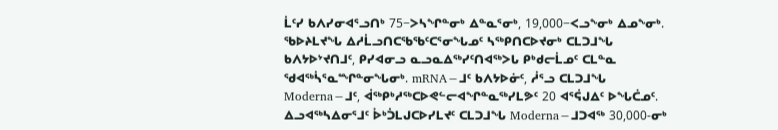ᒫᑦᓯ ᑲᐱᓯᓂᐊᕐᓗᑎᒃ 75−ᐳᓴᖏᓐᓂᒃ ᐃᓐᓇᕐᓂᒃ, 19,000−ᐸᓗᖕᓂᒃ ᐃᓄᖕᓂᒃ.
ᖃᐅᔨᒪᔪᖓ ᐃᓱᒫᓗᑎᑕᖃᖃᑦᑕᕐᓂᖓᓄᑦ ᓴᖅᑭᑎᑕᐅᔪᓂᒃ ᑕᒪᑐᒧᖓ ᑲᐱᔭᐅᔾᔪᑎᒧᑦ, ᑭᓯᐊᓂᓗ ᓇᓗᓇᐃᖅᓯᑦᑎᐊᖅᐳᒐ ᑭᒃᑯᓕᒫᓄᑦ ᑕᒪᓐᓇ ᖁᐊᖅᓵᕐᓇᙱᓐᓂᖓᓂᒃ. mRNA−ᒧᑦ ᑲᐱᔭᐅᓃᑦ, ᓲᕐᓗ ᑕᒪᑐᒧᖓ Moderna−ᒧᑦ, ᐋᖅᑭᒃᓱᖅᑕᐅᕙᓪᓕᐊᖏᓐᓇᖅᓯᒪᕗᑦ 20 ᐊᕐᕌᒍᐃᑦ ᐅᖓᑖᓄᑦ. ᐃᓗᐊᖅᓴᐃᓂᕐᒧᑦ ᐆᒃᑑᒪᒍᑕᐅᓯᒪᔪᑦ ᑕᒪᑐᒧᖓ Moderna−ᒧᑐᐊᖅ 30,000-ᓂᒃ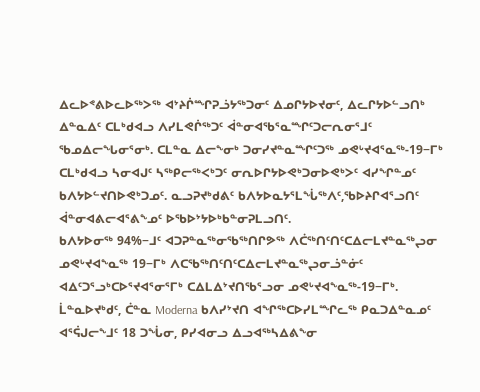ᐃᓚᐅᕝᕕᐅᓚᐅᖅᐳᖅ ᐊᔾᔨᒌᙱᕈᓘᔭᖅᑐᓂᑦ ᐃᓄᒋᔭᐅᔪᓂᑦ, ᐃᓚᒋᔭᐅᓪᓗᑎᒃ ᐃᓐᓇᐃᑦ ᑕᒪᒃᑯᐊᓗ ᐱᓯᒪᕙᒌᖅᑐᑦ ᐋᓐᓂᐊᖃᕐᓇᙱᑦᑐᓕᕆᓂᕐᒧᑦ ᖃᓄᐃᓕᖓᓂᕐᓂᒃ. ᑕᒪᓐᓇ ᐃᓕᖕᓂᒃ ᑐᓂᓯᔪᓐᓇᙱᑦᑐᖅ ᓄᕙᒡᔪᐊᕐᓇᖅ-19−ᒥᒃ ᑕᒪᒃᑯᐊᓗ ᓴᓂᐊᒍᑦ ᓴᖅᑭᓕᖅᐸᒃᑐᑦ ᓂᕆᐅᒋᔭᐅᕙᒃᑐᓂᐅᕙᒃᐳᑦ ᐊᓯᖏᓐᓄᑦ ᑲᐱᔭᐅᓪᔪᑎᐅᕙᒃᑐᓄᑦ. ᓇᓗᕈᔪᒃᑯᕕᑦ ᑲᐱᔭᐅᓇᔭᕐᒪᖔᖅᐱᑦ,ᖃᐅᔨᒋᐊᕐᓗᑎᑦ ᐋᓐᓂᐊᕕᓕᐊᕐᕕᖕᓄᑦ ᐅᖃᐅᔾᔭᐅᒃᑲᓐᓂᕈᒪᓗᑎᑦ.
ᑲᐱᔭᐅᓂᖅ 94%−ᒧᑦ ᐊᑐᕈᓐᓇᖅᓂᖃᖅᑎᒋᕗᖅ ᐱᑖᖅᑎᑦᑎᑦᑕᐃᓕᒪᔪᓐᓇᖅᖢᓂ ᓄᕙᒡᔪᐊᖕᓇᖅ 19−ᒥᒃ ᐱᑕᖃᖅᑎᑦᑎᑦᑕᐃᓕᒪᔪᓐᓇᖅᖢᓂᓘᓐᓃᑦ ᐊᐃᑦᑐᕐᓗᒃᑕᐅᕐᔪᐊᕐᓂᕐᒥᒃ ᑕᐃᒪᐃᔾᔪᑎᖃᕐᓗᓂ ᓄᕙᒡᔪᐊᖕᓇᖅ-19−ᒥᒃ.
ᒫᓐᓇᐅᔪᒃᑯᑦ, ᑖᓐᓇ Moderna ᑲᐱᓯᔾᔪᑎ ᐊᖏᖅᑕᐅᓯᒪᙱᓚᖅ ᑭᓇᑐᐃᓐᓇᓄᑦ ᐊᕐᕌᒍᓕᖕᒧᑦ 18 ᑐᖔᓂ, ᑭᓯᐊᓂᓗ ᐃᓗᐊᖅᓴᐃᕕᖕᓂ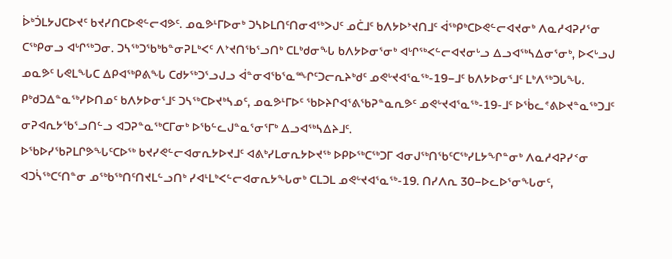ᐆᒃᑑᒪᔭᒍᑕᐅᔪᑦ ᑲᔪᓯᑎᑕᐅᕙᓪᓕᐊᕗᑦ. ᓄᓇᕗᒻᒥᐅᓂᒃ ᑐᓴᐅᒪᑎᑦᑎᓂᐊᖅᐳᒍᑦ ᓄᑖᒧᑦ ᑲᐱᔭᐅᔾᔪᑎᒧᑦ ᐋᖅᑭᒃᑕᐅᕙᓪᓕᐊᔪᓂᒃ ᐱᓇᓱᐊᕈᓯᕐᓂ ᑕᖅᑭᓂᓗ ᐊᒡᒋᖅᑐᓂ. ᑐᓴᖅᑐᖃᒃᑲᓐᓂᕈᒪᒃᐸᑦ ᐱᔾᔪᑎᖃᕐᓗᑎᒃ ᑕᒪᒃᑯᓂᖓ ᑲᐱᔭᐅᓂᕐᓂᒃ ᐊᒡᒋᖅᐸᓪᓕᐊᔪᓂᒡᓗ ᐃᓗᐊᖅᓴᐃᓂᕐᓂᒃ, ᐅᐸᒡᓗᒍ ᓄᓇᕗᑦ ᒐᕙᒪᖓᑕ ᐃᑭᐊᖅᑭᕕᖓ ᑕᑯᔭᖅᑐᕐᓗᒍᓗ ᐋᓐᓂᐊᖃᕐᓇᙱᑦᑐᓕᕆᔨᒃᑯᑦ ᓄᕙᒡᔪᐊᕐᓇᖅ-19−ᒧᑦ ᑲᐱᔭᐅᓂᕐᒧᑦ ᒪᒃᐱᖅᑐᒐᖓ. ᑭᒃᑯᑐᐃᓐᓇᖅᓯᐅᑎᓄᑦ ᑲᐱᔭᐅᓂᕐᒧᑦ ᑐᓴᖅᑕᐅᔪᒃᓴᓄᑦ, ᓄᓇᕗᒻᒥᐅᑦ ᖃᐅᔨᒋᐊᕐᕕᖃᕈᓐᓇᕆᕗᑦ ᓄᕙᒡᔪᐊᕐᓇᖅ-19-ᒧᑦ ᐅᖄᓚᕝᕕᐅᔪᓐᓇᖅᑐᒧᑦ ᓂᕈᐊᕆᔭᖃᕐᓗᑎᓪᓗ ᐊᑐᕈᓐᓇᖅᑕᒥᓂᒃ ᐅᖃᓪᓚᒍᓐᓇᕐᓂᕐᒥᒃ ᐃᓗᐊᖅᓴᐃᔨᒧᑦ.
ᐅᖃᐅᓯᖃᕈᒪᒋᕗᖓᑦᑕᐅᖅ ᑲᔪᓯᕙᓪᓕᐊᓂᕆᔭᐅᔪᒧᑦ ᐊᕕᒃᓯᒪᓂᕆᔭᐅᔪᖅ ᐅᑭᐅᖅᑕᖅᑐᒥ ᐊᓂᒍᖅᑎᖃᑦᑕᖅᓯᒪᔭᖏᓐᓂᒃ ᐱᓇᓱᐊᕈᓯᑉᓂ ᐊᑐᓵᖅᑕᑦᑎᓐᓂ ᓄᖅᑲᖅᑎᑦᑎᔪᒪᓪᓗᑎᒃ ᓯᐊᒻᒪᒃᐸᓪᓕᐊᓂᕆᔭᖓᓂᒃ ᑕᒪᑐᒪ ᓄᕙᒡᔪᐊᕐᓇᖅ-19. ᑎᓯᐱᕆ 30−ᐅᓚᐅᕐᓂᖓᓂᑦ,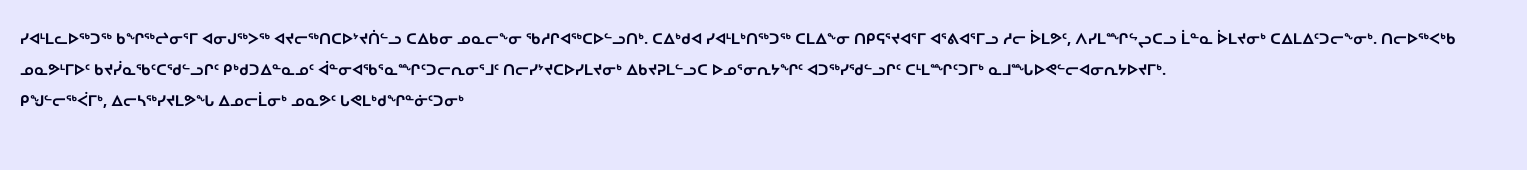ᓯᐊᒻᒪᓚᐅᖅᑐᖅ ᑲᖏᖅᖠᓂᕐᒥ ᐊᓂᒍᖅᐳᖅ ᐊᔪᓕᖅᑎᑕᐅᔾᔪᑏᓪᓗ ᑕᐃᑲᓂ ᓄᓇᓕᖕᓂ ᖃᓱᒋᐊᖅᑕᐅᓪᓗᑎᒃ. ᑕᐃᒃᑯᐊ ᓯᐊᒻᒪᒃᑎᖅᑐᖅ ᑕᒪᐃᖕᓂ ᑎᑭᕋᕐᔪᐊᕐᒥ ᐊᕐᕕᐊᕐᒥᓗ ᓱᓕ ᐆᒪᕗᑦ, ᐱᓯᒪᙱᖦᖢᑕᓗ ᒫᓐᓇ ᐆᒪᔪᓂᒃ ᑕᐃᒪᐃᑦᑐᓕᖕᓂᒃ. ᑎᓕᐅᖅᐸᒃᑲ ᓄᓇᕗᒻᒥᐅᑦ ᑲᔪᓰᓇᖃᑦᑕᖁᓪᓗᒋᑦ ᑭᒃᑯᑐᐃᓐᓇᓄᑦ ᐋᓐᓂᐊᖃᕐᓇᙱᑦᑐᓕᕆᓂᕐᒧᑦ ᑎᓕᓯᔾᔪᑕᐅᓯᒪᔪᓂᒃ ᐃᑲᔪᕈᒪᓪᓗᑕ ᐅᓄᕐᓂᕆᔭᖏᑦ ᐊᑐᖅᓯᖁᓪᓗᒋᑦ ᑕᒻᒪᙱᑦᑐᒥᒃ ᓇᒧᙵᐅᕙᓪᓕᐊᓂᕆᔭᐅᔪᒥᒃ.
ᑭᖑᓪᓕᖅᐹᒥᒃ, ᐃᓕᓴᖅᓯᔪᒪᕗᖓ ᐃᓄᓕᒫᓂᒃ ᓄᓇᕗᑦ ᒐᕙᒪᒃᑯᖏᓐᓃᑦᑐᓂᒃ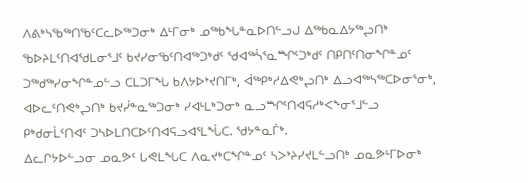ᐱᕕᒃᓴᖃᖅᑎᖃᑦᑕᓚᐅᖅᑐᓂᒃ ᐃᒻᒥᓂᒃ ᓄᖅᑲᖓᓐᓇᐅᑎᓪᓗᒍ ᐃᖅᑲᓇᐃᔭᖅᖢᑎᒃ ᖃᐅᔨᒪᑦᑎᐊᖁᒪᓂᕐᒧᑦ ᑲᔪᓯᓂᖃᑦᑎᐊᖅᑐᒃᑯᑦ ᖁᐊᖅᓵᕐᓇᙱᑦᑐᒃᑯᑦ ᑎᑭᑎᑦᑎᓂᖏᓐᓄᑦ ᑐᖅᑯᖅᓯᓂᖏᓐᓄᓪᓗ ᑕᒪᑐᒥᖓ ᑲᐱᔭᐅᔾᔪᑎᒥᒃ, ᐋᖅᑭᒃᓱᐃᕙᒃᖢᑎᒃ ᐃᓗᐊᖅᓴᖅᑕᐅᓂᕐᓂᒃ, ᐊᐅᓚᑦᑎᕙᒃᖢᑎᒃ ᑲᔪᓰᓐᓇᖅᑐᓂᒃ ᓯᐊᒻᒪᒃᑐᓂᒃ ᓇᓗᙱᑦᑎᐊᕋᓱᒃᐸᖕᓂᕐᒧᓪᓗ ᑭᒃᑯᓂᒫᑦᑎᐊᑦ ᑐᓴᐅᒪᑎᑕᐅᑦᑎᐊᕋᓗᐊᕐᒪᖔᑕ. ᖁᔭᓐᓇᒦᒃ.
ᐃᓚᒋᔭᐅᓪᓗᓂ ᓄᓇᕗᑦ ᒐᕙᒪᖓᑕ ᐱᓇᔪᒃᑕᖏᓐᓄᑦ ᓴᐳᔾᔨᓯᔪᒪᓪᓗᑎᒃ ᓄᓇᕗᒻᒥᐅᓂᒃ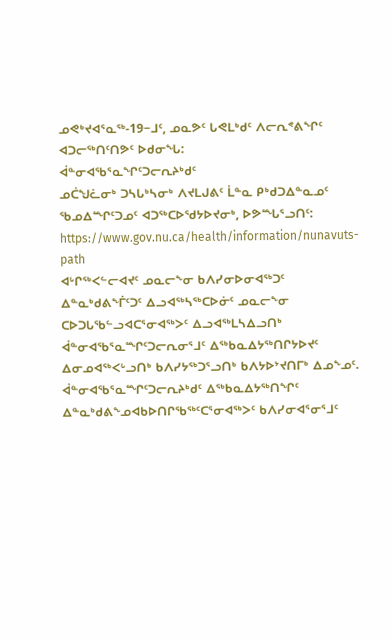ᓄᕙᒃᔪᐊᕐᓇᖅ-19−ᒧᑦ, ᓄᓇᕗᑦ ᒐᕙᒪᒃᑯᑦ ᐱᓕᕆᕝᕕᖏᑦ ᐊᑐᓕᖅᑎᑦᑎᕗᑦ ᐅᑯᓂᖓ:
ᐋᓐᓂᐊᖃᕐᓇᖏᑦᑐᓕᕆᔨᒃᑯᑦ
ᓄᑖᖑᓛᓂᒃ ᑐᓴᒐᒃᓴᓂᒃ ᐱᔪᒪᒍᕕᑦ ᒫᓐᓇ ᑭᒃᑯᑐᐃᓐᓇᓄᑦ ᖃᓄᐃᙱᑦᑐᓄᑦ ᐊᑐᖅᑕᐅᖁᔭᐅᔪᓂᒃ, ᐅᕗᙵᕐᓗᑎᑦ: https://www.gov.nu.ca/health/information/nunavuts-path
ᐊᒡᒋᖅᐸᓪᓕᐊᔪᑦ ᓄᓇᓕᖕᓂ ᑲᐱᓯᓂᐅᓂᐊᖅᑐᑦ
ᐃᓐᓇᒃᑯᕕᖕᒦᑦᑐᑦ ᐃᓗᐊᖅᓴᖅᑕᐅᓃᑦ ᓄᓇᓕᖕᓂ ᑕᐅᑐᒐᖃᓪᓗᐊᑕᕐᓂᐊᖅᐳᑦ ᐃᓗᐊᖅᒪᓴᐃᓗᑎᒃ ᐋᓐᓂᐊᖃᕐᓇᙱᑦᑐᓕᕆᓂᕐᒧᑦ ᐃᖅᑲᓇᐃᔭᖅᑎᒋᔭᐅᔪᑦ ᐃᓂᓄᐊᖅᐸᒡᓗᑎᒃ ᑲᐱᓯᔭᖅᑐᕐᓗᑎᒃ ᑲᐱᔭᐅᔾᔪᑎᒥᒃ ᐃᓄᖕᓄᑦ. ᐋᓐᓂᐊᖃᕐᓇᙱᑦᑐᓕᕆᔨᒃᑯᑦ ᐃᖅᑲᓇᐃᔭᖅᑎᖏᑦ ᐃᓐᓇᒃᑯᕕᖕᓄᐊᑲᐅᑎᒋᖃᖅᑦᑕᕐᓂᐊᖅᐳᑦ ᑲᐱᓯᓂᐊᕐᓂᕐᒧᑦ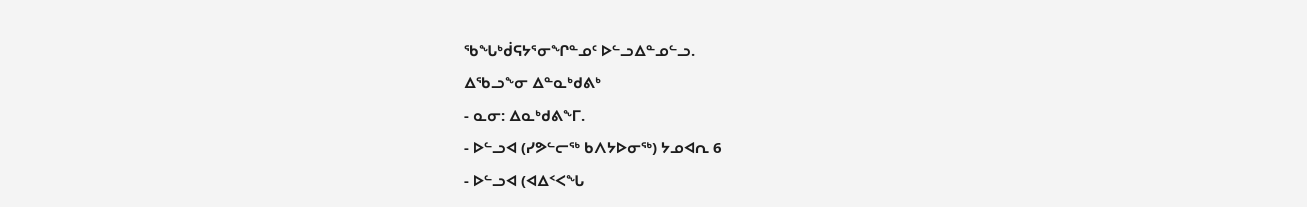ᖃᖓᒃᑰᕋᔭᕐᓂᖏᓐᓄᑦ ᐅᓪᓗᐃᓐᓄᓪᓗ.
ᐃᖃᓗᖕᓂ ᐃᓐᓇᒃᑯᕕᒃ
- ᓇᓂ: ᐃᓇᒃᑯᕕᖕᒥ.
- ᐅᓪᓗᐊ (ᓯᕗᓪᓕᖅ ᑲᐱᔭᐅᓂᖅ) ᔭᓄᐊᕆ 6
- ᐅᓪᓗᐊ (ᐊᐃᑉᐸᖓ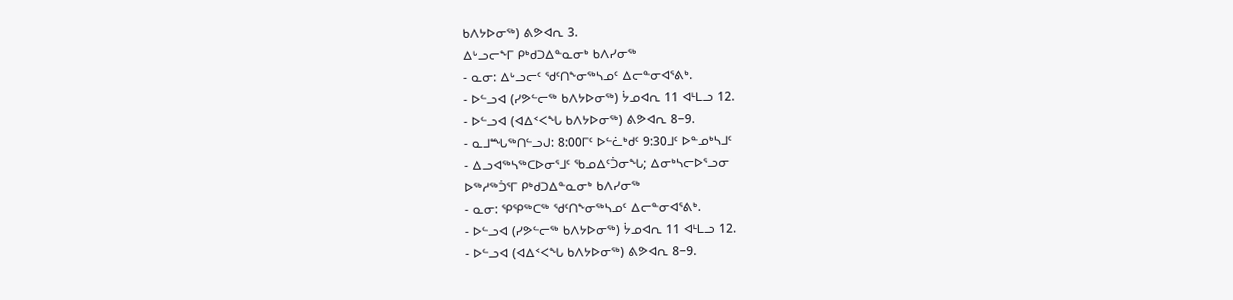ᑲᐱᔭᐅᓂᖅ) ᕕᕗᐊᕆ 3.
ᐃᒡᓗᓕᖕᒥ ᑭᒃᑯᑐᐃᓐᓇᓂᒃ ᑲᐱᓯᓂᖅ
- ᓇᓂ: ᐃᒡᓗᓕᑦ ᖁᑦᑎᖕᓂᖅᓴᓄᑦ ᐃᓕᓐᓂᐊᕐᕕᒃ.
- ᐅᓪᓗᐊ (ᓯᕗᓪᓕᖅ ᑲᐱᔭᐅᓂᖅ) ᔮᓄᐊᕆ 11 ᐊᒻᒪᓗ 12.
- ᐅᓪᓗᐊ (ᐊᐃᑉᐸᖓ ᑲᐱᔭᐅᓂᖅ) ᕕᕗᐊᕆ 8−9.
- ᓇᒧᙵᖅᑎᓪᓗᒍ: 8:00ᒥᑦ ᐅᓪᓛᒃᑯᑦ 9:30ᒧᑦ ᐅᓐᓄᒃᓴᒧᑦ
- ᐃᓗᐊᖅᓴᖅᑕᐅᓂᕐᒧᑦ ᖃᓄᐃᑦᑑᓂᖓ; ᐃᓂᒃᓴᓕᐅᕐᓗᓂ
ᐅᖅᓱᖅᑑᕐᒥ ᑭᒃᑯᑐᐃᓐᓇᓂᒃ ᑲᐱᓯᓂᖅ
- ᓇᓂ: ᕿᕿᖅᑕᖅ ᖁᑦᑎᖕᓂᖅᓴᓄᑦ ᐃᓕᓐᓂᐊᕐᕕᒃ.
- ᐅᓪᓗᐊ (ᓯᕗᓪᓕᖅ ᑲᐱᔭᐅᓂᖅ) ᔮᓄᐊᕆ 11 ᐊᒻᒪᓗ 12.
- ᐅᓪᓗᐊ (ᐊᐃᑉᐸᖓ ᑲᐱᔭᐅᓂᖅ) ᕕᕗᐊᕆ 8−9.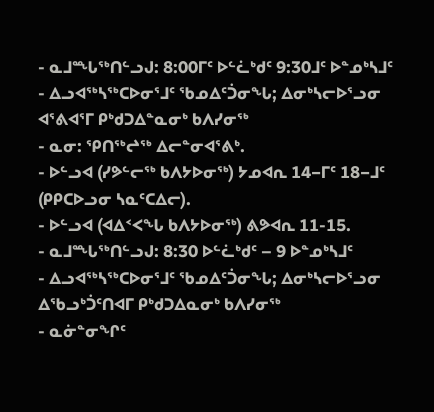- ᓇᒧᙵᖅᑎᓪᓗᒍ: 8:00ᒥᑦ ᐅᓪᓛᒃᑯᑦ 9:30ᒧᑦ ᐅᓐᓄᒃᓴᒧᑦ
- ᐃᓗᐊᖅᓴᖅᑕᐅᓂᕐᒧᑦ ᖃᓄᐃᑦᑑᓂᖓ; ᐃᓂᒃᓴᓕᐅᕐᓗᓂ
ᐊᕐᕕᐊᕐᒥ ᑭᒃᑯᑐᐃᓐᓇᓂᒃ ᑲᐱᓯᓂᖅ
- ᓇᓂ: ᕿᑎᖅᖠᖅ ᐃᓕᓐᓂᐊᕐᕕᒃ.
- ᐅᓪᓗᐊ (ᓯᕗᓪᓕᖅ ᑲᐱᔭᐅᓂᖅ) ᔭᓄᐊᕆ 14−ᒥᑦ 18−ᒧᑦ (ᑭᑭᑕᐅᓗᓂ ᓴᓇᑦᑕᐃᓕ).
- ᐅᓪᓗᐊ (ᐊᐃᑉᐸᖓ ᑲᐱᔭᐅᓂᖅ) ᕕᕗᐊᕆ 11-15.
- ᓇᒧᙵᖅᑎᓪᓗᒍ: 8:30 ᐅᓪᓛᒃᑯᑦ – 9 ᐅᓐᓄᒃᓴᒧᑦ
- ᐃᓗᐊᖅᓴᖅᑕᐅᓂᕐᒧᑦ ᖃᓄᐃᑦᑑᓂᖓ; ᐃᓂᒃᓴᓕᐅᕐᓗᓂ
ᐃᖃᓗᒃᑑᑦᑎᐊᒥ ᑭᒃᑯᑐᐃᓇᓂᒃ ᑲᐱᓯᓂᖅ
- ᓇᓃᓐᓂᖏᑦ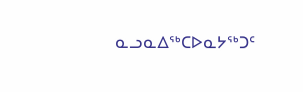ᓇᓗᓇᐃᖅᑕᐅᓇᔭᖅᑐᑦ